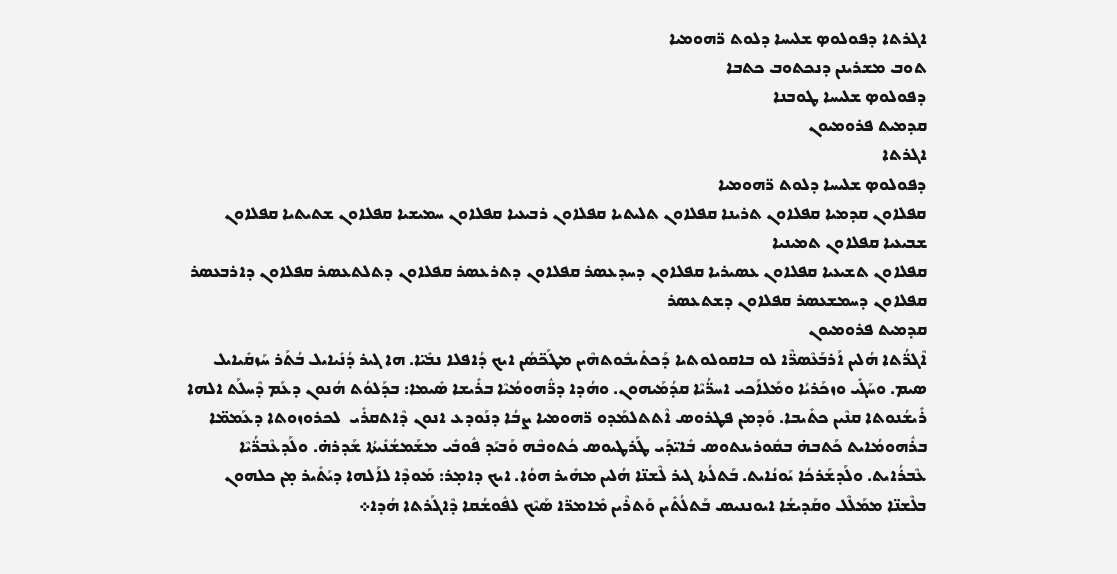ܐܓܪܬܐ ܕܦܘܠܘܤ ܫܠܝܚܐ ܕܠܘܬ ܪ̈ܗܘܡܝܐ
ܬܘܒ ܡܫܪܝܢܢ ܕܢܟܬܘܒ ܟܬܒܐ
ܕܦܘܠܘܤ ܫܠܝܚܐ ܛܘܒܢܐ
ܩܕܡܝܬ ܦܪܘܡܝܘܢ
ܐܓܪܬܐ
ܕܦܘܠܘܤ ܫܠܝܚܐ ܕܠܘܬ ܪ̈ܗܘܡܝܐ
ܩܦܠܐܘܢ ܩܕܡܝܐ ܩܦܠܐܘܢ ܬܪܝܢܐ ܩܦܠܐܘܢ ܬܠܝܬܝܐ ܩܦܠܐܘܢ ܪܒܝܥܝܐ ܩܦܠܐܘܢ ܚܡܝܫܝܐ ܩܦܠܐܘܢ ܫܬܝܬܝܐ ܩܦܠܐܘܢ ܫܒܝܥܝܐ ܩܦܠܐܘܢ ܬܡܝܢܝܐ
ܩܦܠܐܘܢ ܬܫܝܥܝܐ ܩܦܠܐܘܢ ܥܣܝܪܝܐ ܩܦܠܐܘܢ ܕܚܕܥܣܪ ܩܦܠܐܘܢ ܕܬܪܥܣܪ ܩܦܠܐܘܢ ܕܬܠܬܥܣܪ ܩܦܠܐܘܢ ܕܐܪܒܥܣܪ ܩܦܠܐܘܢ ܕܚܡܫܥܣܪ ܩܦܠܐܘܢ ܕܫܬܥܣܪ
ܩܕܡܝܬ ܦܪܘܡܝܘܢ
ܐܶܓܪ̈ܳܬܐ ܗܳܠܝܢ ܐܰܪܒܰܥܶܣܪ̈ܶܐ ܠܘ ܒܐܩܘܠܘܬܝܐ ܕܰܟܬܺܝܒܽܘܬܗܶܝܢ ܡܛܰܟ̈ܣܳܢ ܐܝܟ ܕܳܐܦܠܐ ܢܒܺܝ̈ܐ. ܗܐ ܓܝܪ ܕܳܢܺܝܐܝܠ ܒܳܬܰܪ ܚܰܙܩܺܝܐܝܠ ܣܝܡ. ܘܚܰܓܺܝ ܘܙܟܰܪܝܳܐ ܘܡܰܠܐܰܟܝ ܐܚܪ̈ܳܝܶܐ ܩܕܳܡܰܝܗܘܢ. ܘܗܳܕܐ ܕܪ̈ܽܗܘܡܳܝܶܐ ܒܪܺܝܫܐ ܣܺܝܡܐ: ܒܕܰܠܘܳܬ ܗܳܢܘܢ ܕܥܰܡ ܕܶܚܠܰܬ ܐܠܗܐ ܪܺܝܫܳܢܘܬܐ ܩܢܶܝܢ ܟܬܺܝܒܐ. ܘܰܕܡܢ ܦܛܪܘܣ ܐܶܬܬܠܡܰܕܘ ܪ̈ܗܘܡܝܐ ܨܒܳܐ ܕܢܰܘܕܥ ܐܢܘܢ ܕܶܐܬܩܪܺܝ  ܠܟܪܘܙܘܬܐ ܕܥܰܡܡ̈ܐ ܒܪܽܗܘܡܳܐܝܬ ܟܰܬܒܗ̇ ܒܩܽܘܪܝܢܬܘܣ ܒܺܐܝ̈ܕܰܝ ܛܰܪܛܝܘܣ ܟܳܬܘܒܶܗ ܘܰܒܝܰܕ ܦܽܘܒܺܝ ܡܫܰܡܫܳܢܺܝܬܳܐ ܫܰܕܪܗ̇. ܘܠܰܕܥܶܒܪ̈ܳܝܶܐ ܥܶܒܪܳܐܝܬ. ܘܠܰܕܫܰܪܟܳܐ ܝܰܘܢܳܐܝܬ. ܒܰܬܠܳܬܐ ܓܝܪ ܠܶܫܢ̈ܐ ܗܳܠܝܢ ܡܗܺܝܪ ܗܘܳܐ. ܐܝܟ ܕܐܡ̣ܪ: ܡܰܘܕܶܐ ܠܐܰܠܗܐ ܕܝܰܬܺܝܪ ܡ̣ܢ ܟܠܗܘܢ ܒܠܶܫܢ̈ܐ ܡܡܰܠܶܠ ܘܩܰܕܝܫܳܐ ܐܝܘܢܢܝܣ ܒܰܬܠܳܬܺܝܢ ܘܰܬܪܶܝܢ ܡܺܐܡܪ̈ܐ ܣܰܝܶܟ ܠܦܽܘܫܳܩܐ ܕܶܐܓܰܪܬܐ ܗܳܕܐ܀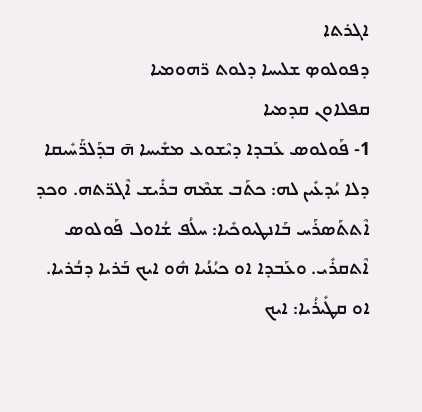ܐܓܪܬܐ
ܕܦܘܠܘܤ ܫܠܝܚܐ ܕܠܘܬ ܪ̈ܗܘܡܝܐ
ܩܦܠܐܘܢ ܩܕܡܝܐ
1- ܦܰܘܠܘܣ ܥܰܒܕܐ ܕܝܶܫܘܥ ܡܫܺܝܚܐ ܗ̄ ܒܕܰܠܪ̈ܰܚܺܝܩܐ ܕܠܐ ܝܳܕܥܺܝܢ ܠܗ: ܟܬܰܒ ܫܡܶܗ ܒܪܺܝܫ ܐܶܓܪ̈ܬܗ. ܘܟܕ ܐܶܬܬܰܣܪܰܚ ܒܰܐܢܛܝܘܟܺܝܐ: ܚܠܳܦ ܫܳܐܘܠ ܦܰܘܠܘܣ ܐܶܬܩܪܺܝ. ܘܥܰܒܕܐ ܐܘ ܟܝܳܢܳܝܐ ܗܽܘ ܐܝܟ ܒܰܪܝܐ ܕܒܳܪܝܐ. ܐܘ ܩܛܺܝܪܳܝܐ: ܐܝܟ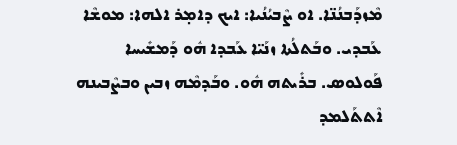ܡܶܙܕܰܒܢܳܢ̈ܐ. ܐܘ ܨܶܒܝܳܢܳܝܐ: ܐܝܟ ܕܐܡ̣ܪ ܐܠܗܐ: ܡܘܫܶܐ ܥܰܒܕܝ. ܘܒܰܬܠܳܬܐ ܙܢܰܝ̈ܐ ܥܰܒܕܐ ܗܽܘ ܕܰܡܫܺܝܚܐ ܦܰܘܠܘܣ. ܒܪܺܝܬܗ ܗܽܘ. ܘܒܰܕܡܶܗ ܙܒܝܢ ܘܒܨܶܒܝܢܗ ܐܶܬܬܰܠܡܕ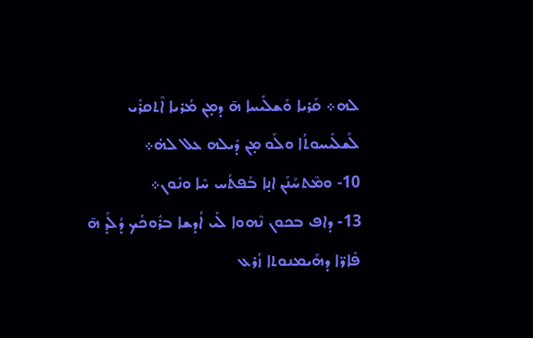ܠܗ܀ ܩܰܪܝܐ ܘܰܫܠܺܝܚܐ ܗ̄ ܕܡ̣ܢ ܡܳܪܝܐ ܐܶܬܩܪܺܝ ܠܰܫܠܺܝܚܘܬܳܐ ܘܠܰܘ ܡ̣ܢ ܕܺܝܠܗ ܥܠ ܠܗ̇܀
10- ܘܡܶܬܚܰܢܰܢ ܐܢ̣ܐ ܒܰܦܬܳܚ ܚܶܐ ܘܢܽܘܢ܀
13- ܕܐܦ ܒܟܘܢ ܢܶܗܘܐ ܠܺܝ ܐܳܕܫܐ ܒܪܽܘܟܳܟ ܕܳܠܰܕ ܗ̄ ܦܺܐܪ̈ܐ ܕܗܰܝܡܢܘܬܐ ܙܳܪܥ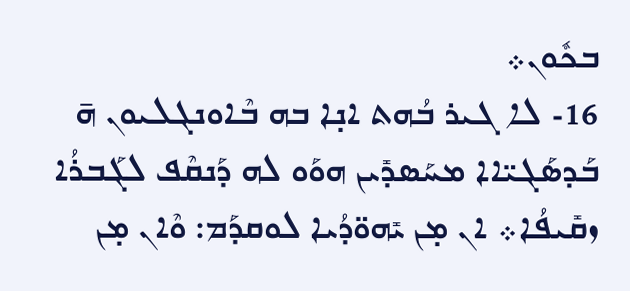ܒܟܽܘܢ܀
16- ܠܐ ܓܝܪ ܒܳܗܬ ܐܢ̣ܐ ܒܗ ܒܶܐܘܢܓܠܝܘܢ ܗ̄ ܒܰܕܣܰܓܝ̈ܐܐ ܡܚܰܣܕܺܝܢ ܗܘܰܘ ܠܗ ܕܰܢܩܶܦ ܠܓܰܒܪܳܐ ܙܩܺܝܦܳܐ܀ ܐܢ ܡ̣ܢ ܝܺܗܘ̈ܕܳܝܐ ܠܘܩܕܰܡ: ܘܶܐܢ ܡ̣ܢ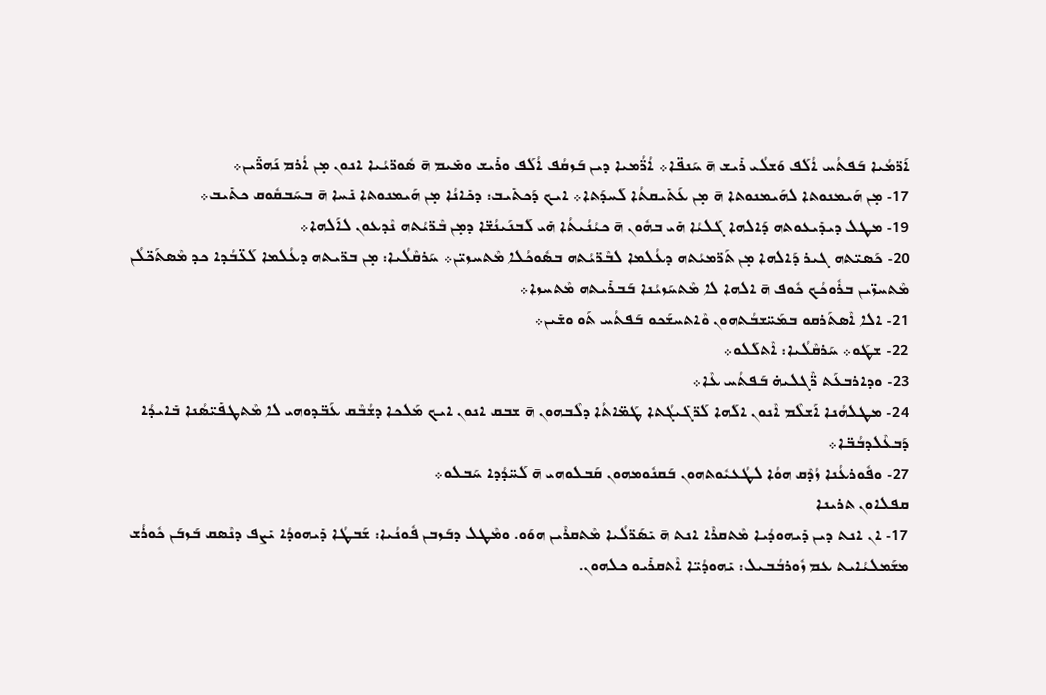ܐܰܪ̈ܡܳܝܐ ܒܰܦܬܳܚ ܐܳܠܰܦ ܘܰܫܠܳܝ ܪܺܝܫ ܗ̄ ܚܰܢܦ̈ܐ܀ ܐܳܪ̈ܳܡܝܐ ܕܝܢ ܒܰܙܩܳܦ ܐܳܠܰܦ ܘܪܺܝܫ ܘܡܺܝܡ ܗ̄ ܣܽܘܪ̈ܝܳܝܐ ܐܢܘܢ ܡ̣ܢ ܐܳܪܡ ܢܰܗܪ̈ܺܝܢ܀
17- ܡ̣ܢ ܗܰܝܡܢܘܬܐ ܠܗܰܝܡܢܘܬܐ ܗ̄ ܡ̣ܢ ܥܰܬܺܝܩܬܳܐ ܠܰܚܕܰܬܐ܀ ܐܝܟ ܕܰܟܬܺܝܒ: ܕܟܺܐܢܳܐ ܡ̣ܢ ܗܰܝܡܢܘܬܐ ܢܺܚܐ ܗ̄ ܒܚܰܒܩܽܘܩ ܟܬܺܝܒ܀
19- ܡܛܠ ܕܝܕܺܝܥܘܬܗ ܕܰܐܠܗܐ ܓܰܠܝܳܐ ܗܺܝ ܒܗܽܘܢ ܗ̄ ܟܝܳܢܳܝܬܳܐ ܗܺܝ ܠܰܒܢܰܝܢܳܫ̈ܐ ܕܡ̣ܢ ܒܶܪ̈ܝܳܬܗ ܢܶܕܥܘܢ ܠܐܰܠܗܐ܀
20- ܟܰܣܝ̈ܬܗ ܓܝܪ ܕܰܐܠܗܐ ܡ̣ܢ ܬܰܪ̈ܡܝܳܬܗ ܕܥܳܠܡܐ ܠܒܶܪ̈ܝܳܬܗ ܒܣܽܘܟܳܠܐ ܡܶܬܚܙܝ̈ܢ܀ ܚܰܪܩܶܠܳܝܐ: ܡ̣ܢ ܒܪ̈ܝܬܗ ܕܥܳܠܡܐ ܠܰܥ̈ܒܳܕܐ ܟܕ ܡܶܣܬܰܟ̈ܠܳܢ ܡܶܬܚܙ̈ܝܢ ܒܪܽܘܟܳܟ ܟܽܘܦ ܗ̄ ܐܠܗܐ ܠܐ ܡܶܬܚܰܙܝܳܢܐ ܒܰܒܪܺܝܬܗ ܡܶܬܚܙܐ܀
21- ܐܠܐ ܐܶܣܬܰܪܩܘ ܒܡܰܚ̈ܫܒܳܬܗܘܢ ܘܶܐܬܚܫܰܟܘ ܒܰܦܬܳܚ ܬܰܘ ܘܫܺܝܢ܀
22- ܫܛܰܘ܀ ܚܰܪܩܶܠܳܝܐ: ܐܶܬܠܰܠܘ܀
23- ܘܕܐܪܒܥܰܬ ܪ̈ܶܓܠܝܗ̇ ܒܰܦܬܳܚ ܥܶܐ܀
24- ܡܛܠܗܳܢܐ ܐܰܫܠܶܡ ܐܶܢܘܢ ܐܠܰܗܐ ܠܰܪ̈ܓܺܝܓܳܬܐ ܛܰܡ̈ܐܬܳܐ ܕܠܶܒܗܘܢ ܗ̄ ܫܒܩ ܐܢܘܢ ܐܝܟ ܡܰܠܟܐ ܕܫܳܒܶܩ ܥܰܒ̈ܕܘܗܝ ܠܐ ܡܶܬܛܦܺܝ̈ܣܳܢܐ ܒܺܐܝܕܳܐ ܕܰܒܥܶܠܕܒܳܒ̈ܐ܀
27- ܘܦܽܘܪܥܳܢܐ ܙܳܕܶܩ ܗܘܳܐ ܠܛܳܥܝܽܘܬܗܘܢ ܒܰܩܢܽܘܡܗܘܢ ܩܰܒܠܘܗܝ ܗ̄ ܠܰܚ̈ܕܳܕܐ ܚܰܒܠܘ܀
ܩܦܠܐܘܢ ܬܪܝܢܐ
17- ܐܢ ܐܢܬ ܕܝܢ ܕܺܝܗܘܕܳܝܐ ܡܶܬܩܪܶܐ ܐܢܬ ܗ̄ ܝܺܣܰܪ̈ܠܳܝܐ ܡܶܬܩܪܶܝܢ ܗܘܰܘ. ܘܡܶܛܠ ܕܒܰܙܒܢ ܦܽܘܢܳܝܐ: ܫܰܒܛܳܐ ܕܺܝܗܘܕܳܐ ܝܺܨܦ ܕܢܶܣܩ ܒܰܙܒܰܢ ܟܽܘܪܳܫ ܡܫܰܡܠܝܳܐܝܬ ܥܡ ܙܽܘܪܒܳܒܝܠ: ܝܺܗܘܕܳܝ̈ܐ ܐܶܬܩܪܺܝܘ ܟܠܗܘܢ.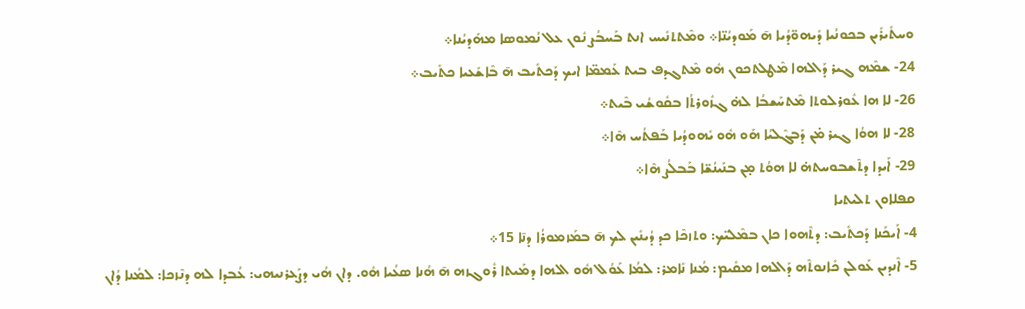ܘܚܬܺܝܪܺܝܢ ܒܟܘܢܳܝܐ ܕܺܝܗܘ̈ܕܳܝܐ ܗ̄ ܡܰܘܕܝܳܢ̈ܐ܀ ܘܡܶܬܬܢܺܝܚ ܐܢܬ ܒܰܚܒܳܨ ܢܽܘܢ ܥܠ ܢܳܡܘܣܐ ܡܗܰܕܝܳܢܐ܀
24- ܫܡܶܗ ܓܝܪ ܕܰܐܠܗܐ ܡܶܛܠܬܟܘܢ ܗܽܘ ܡܶܬܓܕܦ ܒܝܬ ܥܰܡܡ̈ܐ ܐܝܟ ܕܰܟܬܺܝܒ ܗ̄ ܒܶܐܫܰܥܝܐ ܟܬܺܝܒ܀
26- ܠܐ ܗܐ ܥܽܘܪܠܘܬܐ ܡܶܬܚܰܫܒܳܐ ܠܗ̇ ܓܙܽܘܪܬܳܐ ܒܩܽܘܫܳܝ ܒܶܝܬ܀
28- ܠܐ ܗܘܳܐ ܓܝܪ ܡ̇ܢ ܕܰܒܓܶܠܝܳܐ ܗܰܘ ܗܽܘ ܝܺܗܘܕܳܝܐ ܒܰܦܬܳܚ ܗܶܐ܀
29- ܐܰܝܕܐ ܕܬܶܫܒܘܚܬܗ̇ ܠܐ ܗܘܳܬ ܡ̣ܢ ܒܢܰܝܢܳܫ̈ܐ ܒܰܒܠܳܨ ܗܶܐ܀
ܩܦܠܐܘܢ ܬܠܝܬܝܐ
4- ܐܰܝܟܰܢܐ ܕܰܟܬܺܝܒ: ܕܬܶܗܘܐ ܟܐܢ ܒܡܶܠܝ̈ܟ: ܘܬܙܟܶܐ ܟܕ ܕܳܝܢܺܝܢ ܠܟ ܗ̄ ܒܡܰܙܡܘܪܳܐ ܕܢ̄ܐ 15܀
5- ܐܶܢܕܝܢ ܥܰܘܠܢ ܟܺܐܢܘܬܶܗ ܕܰܐܠܗܐ ܡܩܺܝܡ: ܡܳܢܐ ܢܺܐܡܪ: ܠܡܳܐ ܥܰܘܳܠ ܗܽܘ ܐܠܗܐ ܕܡܰܝܬܐ ܪܽܘܓܙܗ ܗ̄ ܗܳܢܐ ܣܥܳܝܐ ܗܽܘ. ܕܐܢ ܗܳܝ ܕܨܰܥܪܢܝܗܝ: ܥܳܒܕܐ ܠܗ ܕܢܶܙܟܐ: ܠܡܳܢܐ ܕܳܐܢ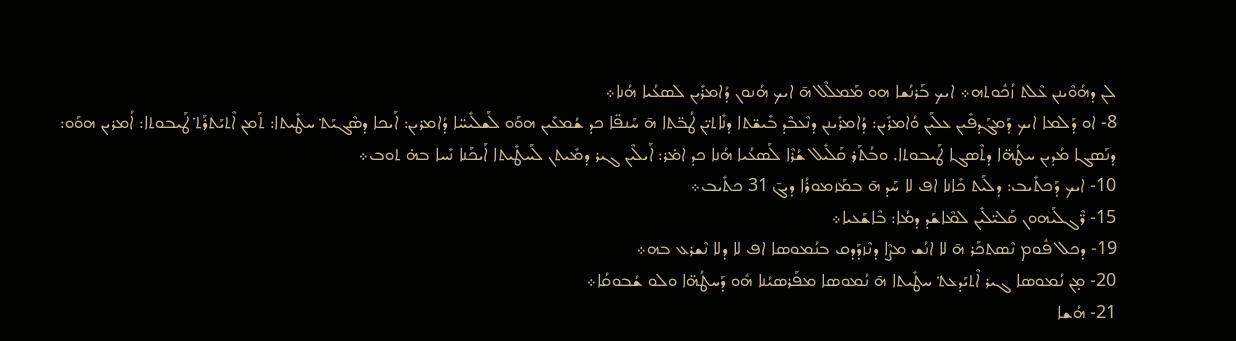ܠܢ ܕܗܳܘܶܝܢܢ ܥܶܠܬ ܙܳܟܽܘܬܗ܀ ܐܝܟ ܒܰܪܢܳܫܐ ܗܘ ܡܰܡܠܶܠ ܗ̄ ܐܝܟ ܗܳܢܘܢ ܕܳܐܡܪܺܝܢ ܠܣܥܳܝܐ ܗܳܢܐ܀
8- ܐܘ ܕܰܠܡܐ ܐܝܟ ܕܰܡܓܰܕܦܺܝܢ ܥܠܰܝܢ ܘܳܐܡܪܺܝܢ: ܕܳܐܡܪܺܝܢܢ ܕܢܶܥܒܶܕ ܒܺܝܫ̈ܬܐ ܕܢܺܐܬܝ̈ܢ ܛܳܒ̈ܬܐ ܗ̄ ܚܰܢܦ̈ܐ ܟܕ ܫܳܡܥܺܝܢ ܗܘܰܘ ܠܰܫܠܺܝܚ̈ܐ ܕܳܐܡܪܝܢ: ܐܰܝܟܐ ܕܣܶܓܝܰܬ݀ ܚܛܺܝܬܐ: ܬܰܡܢ ܐܶܬܝܰܬܪܰܬ݀ ܛܰܝܒܘܬܐ: ܐܳܡܪܝܢ ܗܘܰܘ: ܕܢܰܣܓܐ ܡܳܕܝܢ ܚܛܳܗ̈ܐ ܕܬܶܣܓܐ ܛܰܝܒܘܬܐ. ܘܒܳܬܰܪ ܩܰܠܺܝܠ ܫܳܪܶܐ ܠܰܣܥܳܝܐ ܗܳܢܐ ܟܕ ܐܡ̇ܪ: ܐܰܝܠܶܝܢ ܓܝܪ ܕܡܺܝܬܢ ܠܰܚܛܺܝܬܐ ܐܰܝܟܰܢܐ ܢܺܚܐ ܒܗ̇ ܬܘܒ܀
10- ܐܝܟ ܕܰܟܬܺܝܒ: ܕܠܰܝܬ ܟܺܐܢܐ ܐܦ ܠܐ ܚܰܕ ܗ̄ ܒܡܰܙܡܘܪܳܐ ܕܝܓ̄ 31 ܟܬܺܝܒ܀
15- ܪ̈ܶܓܠܰܝܗܘܢ ܩܰܠܝ̈ܠܺܝܢ ܠܡܶܐܫܰܕ ܕܡܳܐ: ܒܶܐܫܰܥܝܐ܀
19- ܕܟܠ ܦܽܘܡ ܢܶܣܬܟܰܪ ܗ̄ ܠܐ ܐܢܳܫ ܡܨܶܐ ܕܢܶܙܕܰܕܩ ܒܢܳܡܘܣܐ ܐܦ ܠܐ ܕܠܐ ܢܶܫܪܥ ܒܗ܀
20- ܡ̣ܢ ܢܳܡܘܣܐ ܓܝܪ ܐܶܬܝܰܕܥܬ݀ ܚܛܺܝܬܐ ܗ̄ ܢܳܡܘܣܐ ܡܦܰܪܣܝܳܢܐ ܗܽܘ ܕܰܚܛܳܗ̈ܐ ܘܠܘ ܫܳܒܘܩܳܐ܀
21- ܗܳܫܐ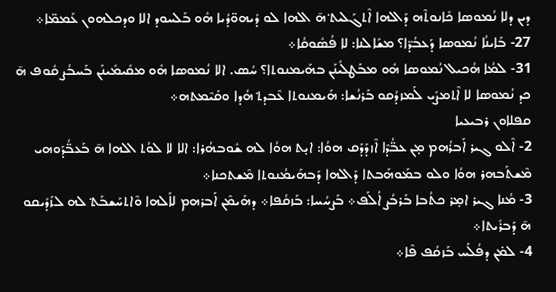ܕܝܢ ܕܠܐ ܢܳܡܘܣܐ ܟܺܐܢܘܬܶܗ ܕܰܐܠܗܐ ܐܶܬܓܰܠܝܬ݀ ܗ̄ ܐܠܗܐ ܠܘ ܕܺܝܗܘ̈ܕܳܝܐ ܗܽܘ ܒܰܠܚܘܕ ܐܠܐ ܘܕܟܠܗܘܢ ܥܰܡܡ̈ܐ܀
27- ܒܰܐܝܢܳܐ ܢܳܡܘܣܐ ܕܰܥܒܳܕ̈ܐ؟ ܡܫܰܐܠܢܐ: ܠܐ ܦܳܣܽܘܩܳܐ܀
31- ܠܡܳܐ ܗܳܟܝܠ ܢܳܡܘܣܐ ܗܽܘ ܡܒܰܛܠܺܝܢܰܢ ܒܗܰܝܡܢܘܬܐ؟ ܚܳܣ. ܐܠܐ ܢܳܡܘܣܐ ܗܽܘ ܡܩܺܝܡܺܝܢܰܢ ܒܰܚܒܳܨ ܩܽܘܦ ܗ̄ ܟܕ ܢܳܡܘܣܐ ܠܐ ܐܶܬܡܨܺܝ ܠܰܡܙܕܳܩܘ ܒܰܪܢܳܫܐ: ܗܰܝܡܢܘܬܐ ܥܶܒܕܬ݀ ܗܳܕܐ ܘܩܰܝܶܡܬܗ܀
ܩܦܠܐܘܢ ܪܒܝܥܝܐ
2- ܐܶܠܘ ܓܝܪ ܐܰܒܪܳܗܡ ܡ̣ܢ ܥܒ̈ܳܕܶܐ ܐܶܙܕܰܕܰܩ ܗܘܳܐ: ܐܝ̣ܬ ܗܘܳܐ ܠܗ ܫܽܘܒܗܳܪܐ: ܐܠܐ ܠܐ ܠܘܳܬ ܐܠܗܐ ܗ̄ ܒܰܥܒ̈ܳܕܰܘܗܝ ܡܶܫܬܰܒܗܪ ܗܘܳܐ ܘܠܘ ܒܡܰܘܗܰܒܬܐ ܕܰܐܠܗܐ ܕܰܒܗܰܝܡܳܢܘܬܐ ܡܶܫܬܟܢܐ܀
3- ܡܳܢܐ ܓܝܪ ܐܡ̣ܪ ܟܬܳܒܐ ܒܰܪܒܳܨ ܐܳܠܰܦ܀ ܒܰܨܚܳܚܐ: ܒܰܙܩܳܦܐ܀ ܕܗܰܝܡܶܢ ܐܰܒܪܗܡ ܠܐܰܠܗܐ ܘܶܐܬܚܰܫܒܰܬ݀ ܠܗ ܠܙܰܕܺܝܩܘ ܗ̄ ܕܰܒܪܺܝܬܐ܀
4- ܠܡ̇ܢ ܕܦܳܠܰܚ ܒܰܙܩܳܦ ܦܶܐ܀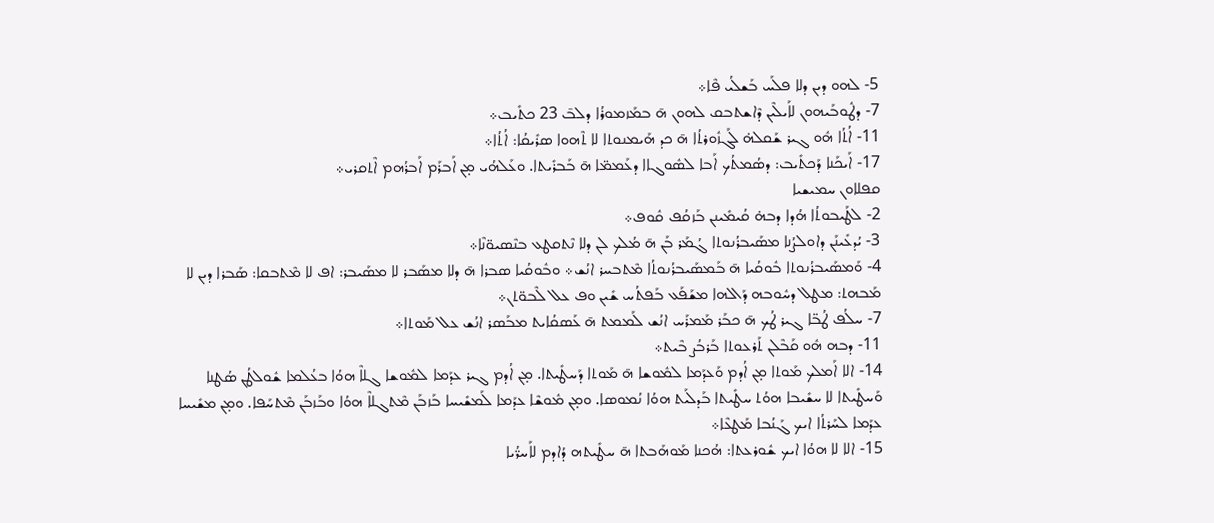5- ܠܗܘ ܕܝܢ ܕܠܐ ܦܠܰܚ ܒܰܫܠܳܝ ܦܶܐ܀
7- ܕܛܽܘܒܰܝܗܘܢ ܠܐܰܝܠܶܝܢ ܕܶܐܫܬܒܩ ܠܗܘܢ ܗ̄ ܒܡܰܙܡܘܪܳܐ ܕܠܒ̄ 23 ܟܬܺܝܒ܀
11- ܐܳܬܳܐ ܗܽܘ ܓܝܪ ܫܰܩܠܗ̇ ܠܰܓܙܽܘܪܬܳܐ ܗ̄ ܟܕ ܗܰܝܡܢܘܬܐ ܠܐ ܬܶܗܘܐ ܣܪܺܝܩܳܐ: ܐܳܬܳܐ܀
17- ܐܰܝܟܰܢܐ ܕܰܟܬܺܝܒ: ܕܣܳܡܬܳܟ ܐܰܒܐ ܠܣܽܘܓܐܐ ܕܥܰܡܡ̈ܐ ܗ̄ ܒܰܒܪܺܝܬܐ. ܘܥܰܠܗܳܝ ܡ̣ܢ ܐܰܒܪܰܡ ܐܰܒܪܳܗܡ ܐܶܬܩܪܝ܀
ܩܦܠܐܘܢ ܚܡܝܫܝܐ
2- ܠܛܰܝܒܘܬܳܐ ܗܳܕܐ ܕܒܗ̇ ܩܳܝܡܺܝܢܢ ܒܰܙܩܳܦ ܩܽܘܦ܀
3- ܝܳܕܥܺܝܢܰܢ ܕܐܘܠܨܳܢܐ ܡܣܰܝܒܪܳܢܘܬܐ ܓܳܡܰܪ ܒܰܢ ܗ̄ ܡܳܠܟ ܠܢ ܕܠܐ ܢܶܬܩܛܥ ܒܢܶܣܝܘ̈ܢܶܐ܀
4- ܘܰܡܣܰܝܒܪܳܢܘܬܐ ܒܽܘܩܳܝܐ ܗ̄ ܒܰܡܣܰܝܒܪܳܢܘܬܳܐ ܡܶܬܒܚܪ ܐܢܳܫ܀ ܘܒܽܘܩܳܝܐ ܣܒܪܐ ܗ̄ ܕܠܐ ܡܣܰܒܪ ܠܐ ܡܣܰܝܒܪ: ܐܦ ܠܐ ܡܶܬܒܩܐ: ܣܰܒܪܐ ܕܝܢ ܠܐ ܡܰܒܗܬ: ܡܛܠ ܕܚܽܘܒܗ ܕܰܐܠܗܐ ܡܫܰܦܰܥ ܒܰܦܬܳܚ ܫܺܝܢ ܘܦ ܥܠ ܠܶܒܘ̈ܬܢ܀
7- ܚܠܳܦ ܛܳܒ̈ܐ ܓܝܪ ܛܳܟ ܗ̄ ܟܒܰܪ ܡܰܡܪܰܚ ܐܢܳܫ ܠܰܡܡܬ ܗ̄ ܥܰܣܩܳܐܝܬ ܡܒܰܣܪ ܐܢܳܫ ܥܠ ܡܰܘܬܐ܀
11- ܕܒܗ ܗܽܘ ܩܰܒܶܠܢ ܬܰܪܥܘܬܐ ܒܰܪܒܳܨ ܒܶܝܬ܀
14- ܐܠܐ ܐܰܡܠܟ ܡܰܘܬܐ ܡ̣ܢ ܐܳܕܡ ܘܰܥܕܰܡܐ ܠܡܽܘܫܐ ܗ̄ ܡܰܘܬܐ ܕܰܚܛܺܝܬܐ. ܡ̣ܢ ܐܳܕܡ ܓܝܪ ܥܕܰܡܐ ܠܡܽܘܫܐ ܓܠܐܶ ܗܘܳܐ ܒܥܳܠܡܐ ܫܽܘܠܛܳܢ ܣܳܛܢܐ ܘܰܚܛܺܝܬܐ ܠܐ ܚܫܺܝܒܐ ܗܘܳܬ ܚܛܺܝܬܐ ܒܰܕܠܰܝܬ ܗܘܳܐ ܢܳܡܘܣܐ. ܘܡ̣ܢ ܡܽܘܫܶܐ ܥܕܰܡܐ ܠܰܡܫܺܝܚܐ ܒܰܙܒܰܢ ܡܶܬܓܠܐܶ ܗܘܳܐ ܘܒܰܙܒܰܢ ܡܶܬܚܰܦܐ. ܘܡ̣ܢ ܡܫܺܝܚܐ ܥܕܰܡܐ ܠܚܰܪܬܳܐ ܐܝܟ ܓܰܢܳܒܐ ܡܰܛܥܶܐ܀
15- ܐܠܐ ܠܐ ܗܘܳܐ ܐܝܟ ܫܽܘܪܥܬܐ: ܗܳܟܢܐ ܡܰܘܗܰܒܬܐ ܗ̄ ܚܛܺܝܬܗ ܕܳܐܕܡ ܠܐܰܚܪ̈ܳܝܐ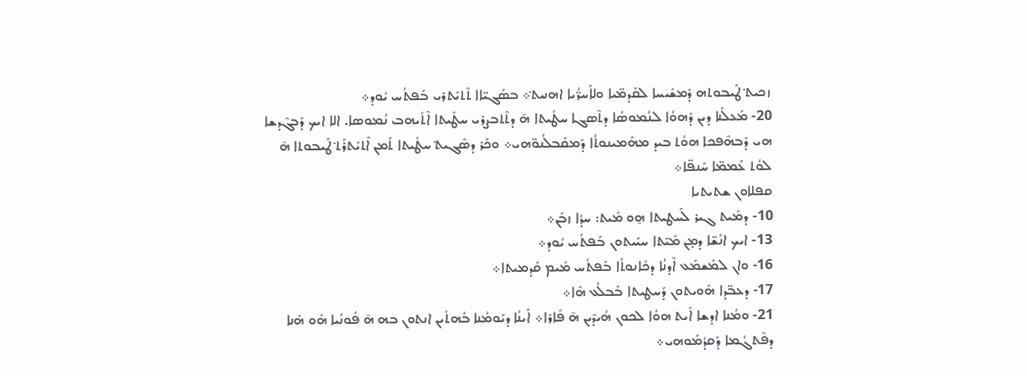ܙܟܝܬ݀ ܛܰܝܒܘܬܗ ܕܰܡܫܺܝܚܐ ܠܩܰܕܡ̈ܝܐ ܘܠܐܰܚܪ̈ܳܝܐ ܐܗܢܝܬ݀܀ ܒܣܰܓܝ̈ܐܐ ܬܶܬܝܰܬܪܝ ܒܰܦܬܳܚ ܝܽܘܕ܀
20- ܡܰܥܠܳܢܐ ܕܝܢ ܕܰܗܘܳܐ ܠܢܳܡܘܣܳܐ ܕܬܶܣܓܐ ܚܛܺܝܬܐ ܗ̄ ܕܬܶܬܒܨܪܝ ܚܛܺܝܬܐ ܐܶܬܺܝܗܒ ܢܳܡܘܣܐ. ܐܠܐ ܐܝܟ ܕܰܒܓܶܕܫܐ ܗܝ ܕܰܒܗܶܦܟܐ ܗܘܳܬ ܒܝܕ ܡܗܰܡܝܢܘܬܳܐ ܕܰܡܩܰܒܠܳܢܘ̈ܗܝ܀ ܘܟܰܪ ܕܣܶܓܝܬ݀ ܚܛܺܝܬܐ ܬܰܡܢ ܐܶܬܝܰܬܪܰܬ݀ ܛܰܝܒܘܬܐ ܗ̄ ܠܘܳܬ ܥܰܡܡ̈ܐ ܚܰܢܦ̈ܐ܀
ܩܦܠܐܘܢ ܫܬܝܬܝܐ
10- ܕܡܺܝܬ ܓܝܪ ܠܰܚܛܝܬܐ ܗ̱ܘ ܡܺܝܬ: ܚܕܳܐ ܙܒܰܢ܀
13- ܐܝܟ ܐܢܳܫ̈ܐ ܕܡ̣ܢ ܡܺܝ̈ܬܐ ܚܝܰܝܬܘܢ ܒܰܦܬܳܚ ܝܽܘܕ܀
16- ܘܐܢ ܠܡܰܫܡܰܥ ܐܶܕܢܳܐ ܕܟܺܐܢܘܬܳܐ ܒܰܦܬܳܚ ܡܺܝܡ ܩܰܕܡܝܬܐ܀
17- ܕܥܒ̈ܕܐ ܗܰܘܝܬܘܢ ܕܰܚܛܝܬܐ ܒܰܒܠܳܥ ܗܶܐ܀
21- ܘܡܳܢܐ ܐܕܫܐ ܐܺܝܬ ܗܘܳܐ ܠܟܘܢ ܗܳܝܕܶܝܢ ܗ̄ ܦܺܐܪܐ܀ ܐܰܝܢܳܐ ܕܝܰܘܡܳܢܐ ܒܳܗܬܺܝܢ ܐܢܬܘܢ ܒܗ ܗ̄ ܦܽܘܢܳܝܐ ܗܽܘ ܗ̇ܢܐ ܕܦܶܬܓܳܡܐ ܕܰܩܕܳܡܰܘܗܝ܀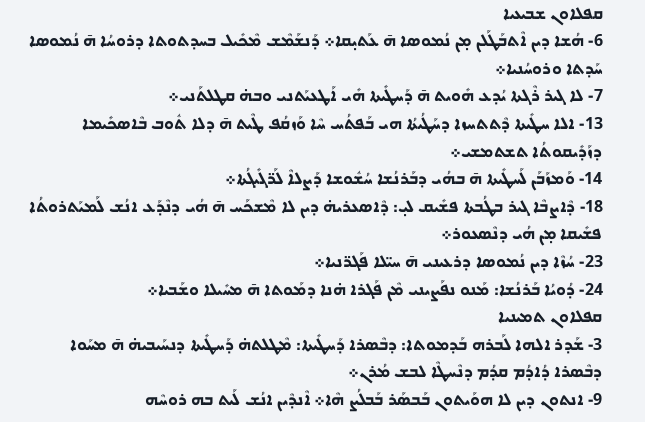ܩܦܠܐܘܢ ܫܒܝܥܝܐ
6- ܗܳܫܐ ܕܝܢ ܐܶܬܒܰܛܰܠܢ ܡ̣ܢ ܢܳܡܘܣܐ ܗ̄ ܥܰܬܝ̣ܩܐ܀ ܕܰܢܫܰܡܶܫ ܡܶܟܺܝܠ ܒܚܕܬܘܬܐ ܕܪܘܚܳܐ ܗ̄ ܢܳܡܘܣܐ ܚܰܕܬܐ ܘܪܘܚܳܢܝܐ܀
7- ܠܐ ܓܝܪ ܪܶܓܬܐ ܝܳܕܥ ܗܺܘܝܬ ܗ̄ ܕܰܚܛܺܝܬܐ ܗܺܝ ܐܰܛܥܝܰܬܢܝ ܘܒܗ̇ ܩܛܠܬܰܢܝ܀
13- ܐܠܐ ܚܛܺܝܬܐ ܕܶܬܬܚܙܐ ܕܚܰܛܳܝܬܳܐ ܗܝ ܒܰܦܬܳܚ ܚܶܐ ܘܰܙܩܳܦ ܛܶܝܬ ܗ̄ ܕܠܐ ܬܽܘܒ ܒܶܐܣܟܺܝܡܐ ܕܙܰܕܺܝܩܘܬܳܐ ܬܫܬܡܫܝ܀
14- ܘܰܡܙܰܒܰܢ ܠܰܚܛܺܝܬܐ ܗ̄ ܒܗܳܝ ܕܒܰܪܢܳܫܐ ܚܳܫܽܘܫܐ ܕܰܨܠܐܶ ܠܰܪ̈ܓܺܝܓܳܬܐ܀
18- ܕܶܐܨܒܶܐ ܓܝܪ ܒܛܳܒܬܐ ܦܫܺܝܩ ܠܝ̣: ܕܶܐܣܥܪܝܗ̇ ܕܝܢ ܠܐ ܡܶܫܟܰܚ ܗ̄ ܗܳܝ ܕܢܶܕܰܥ ܐܢܳܫ ܠܰܡܝܰܬܪܘܬܳܐ ܦܫܺܝܩܐ ܡ̣ܢ ܗܳܝ ܕܢܶܣܥܘܪ܀
23- ܚܳܙܶܐ ܕܝܢ ܢܳܡܘܣܐ ܕܪܥܝܢܝ ܗ̄ ܚܝ̈ܠܐ ܦܰܓܪ̈ܢܝܐ܀
24- ܕܳܘܝܳܐ ܒܰܪܢܳܫܐ: ܡܰܢܘ ܢܦܰܨܝܢܝ ܡܶܢ ܦܰܓܪܐ ܗ̇ܢܐ ܕܡܰܘܬܐ ܗ̄ ܡܚܺܝܠܐ ܘܫܰܒܝܐ܀
ܩܦܠܐܘܢ ܬܡܝܢܝܐ
3- ܫܰܕܪ ܐܠܗܐ ܠܰܒܪܗ ܒܰܕܡܘܬܐ: ܕܒܶܣܪܐ ܕܰܚܛܺܝܬܐ: ܡܶܛܠܬܗ̇ ܕܰܚܛܺܝܬܐ ܕܢܚܰܝܒܝܗ̇ ܗ̄ ܡܚܰܘܐ ܕܒܶܣܪܐ ܕܳܐܕܳܡ ܩܕܳܡ ܕܢܶܚܛܶܐ ܠܒܫ ܡܳܪܢ܀
9- ܐܢܬܘܢ ܕܝܢ ܠܐ ܗܘܰܝܬܘܢ ܒܰܒܣܰܪ ܒܰܒܠܳܨ ܗܶܐ܀ ܐܶܢܕܶܝܢ ܐܢܳܫ ܠܰܝܬ ܒܗ ܪܘܚܶܗ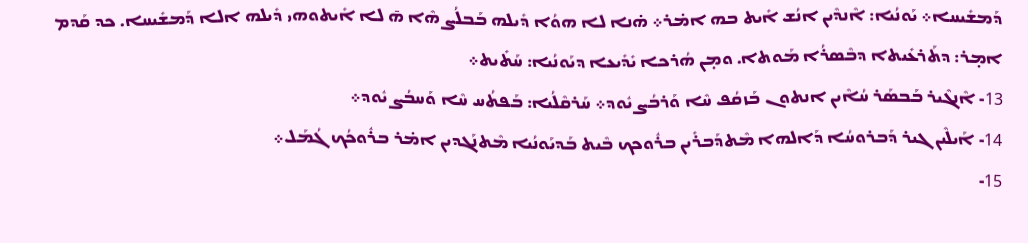ܕܰܡܫܺܝܚܐ܀ ܝܰܘܢܳܝܐ: ܐܶܢܕܶܝܢ ܐܢܳܫ ܐܺܝܬ ܒܗ ܐܡ̇ܪ܀ ܗ̇ܢܐ ܠܐ ܗܘܳܐ ܕܺܝܠܗ ܒܰܒܠܳܨ ܗܶܐ ܗ̄ ܠܐ ܐܺܝܬܘܗܝ ܕܺܝܠܗ ܐܠܐ ܕܰܡܫܺܝܚܐ. ܟܕ ܩܰܕܡ ܐܡ̣ܪ: ܕܬܰܪܥܺܝܬܐ ܕܒܶܣܪܳܐ ܡܰܘܬܐ. ܘܡ̣ܢ ܗܳܪܟܐ ܝܺܕܺܝܥܐ ܕܝܰܘܢܳܝܐ: ܚܰܬܺܝܬ܀
13- ܐܶܢܓܶܝܪ ܒܰܒܣܰܪ ܚܳܐܶܝܢ ܐܢܬܘܢ ܒܰܙܩܳܦ ܚܶܐ ܘܰܪܒܳܨ ܝܽܘܕ܀ ܚܰܪܩܶܠܳܝܐ: ܒܰܦܬܳܚ ܚܶܐ ܘܰܚܒܳܨ ܝܽܘܕ܀
14- ܐܰܝܠܶܝܢ ܓܝܪ ܕܰܒܪܘܚܳܐ ܕܰܐܠܗܐ ܡܶܬܕܰܒܪܺܝܢ ܒܪܽܘܟܟ ܒܶܝܬ ܒܰܕܝܰܘܢܳܝܐ ܡܶܬܢܰܓܕܝܢ ܐܡ̇ܪ ܒܪܽܘܟܳܟ ܓܳܡܰܠ܀
15-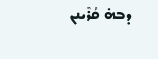ܕܒܗ̇ ܩܳܪܶܝܢܢ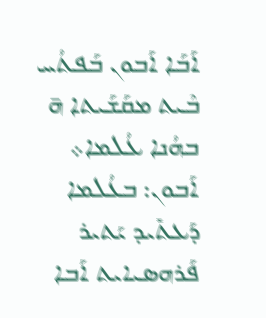ܐܰܒܰܐ ܐܰܒܘܢ ܒܰܦܬܳܚ ܒܶܝܬ ܡܩܰܫܰܝܬܐ ܗ̄ ܒܗܳܢܐ ܥܳܠܡܐ܀ ܐܰܒܘܢ: ܒܥܳܠܡܐ ܕܰܥܬܺܝܕ ܝܰܬܝܪ ܦܰܪܗܣܝܐܝܬ ܐܰܒܐ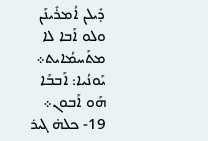ܕܺܝܠܢ ܐܳܡܪܺܝܢܰܢ ܘܠܘ ܐܰܒܐ ܠܐ ܡܬܰܚܡܳܐܝܬ܀ ܝܰܘܢܳܝܐ: ܐܰܒܒܰܐ ܗܰܘ ܐܰܒܘܢ܀
19- ܟܠܗ̇ ܓܝܪ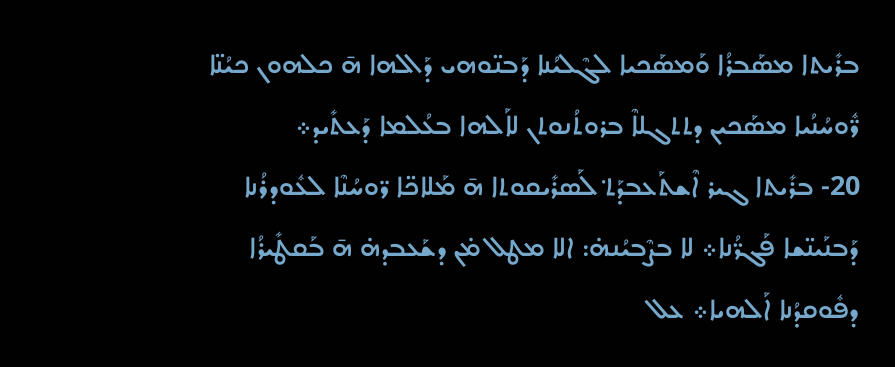ܒܪܺܝܬܐ ܡܣܰܒܪܳܐ ܘܰܡܣܰܟܝܐ ܠܓܶܠܝܳܢܐ ܕܰܒܢ̈ܘܗܝ ܕܰܐܠܗܐ ܗ̄ ܟܠܗܘܢ ܟܝܳܢ̈ܐ ܪ̈ܽܘܚܳܢܳܝܐ ܡܣܰܟܝܢ ܕܬܬܓܠܐܶ ܒܪܘܬܳܢܘܬܢ ܠܐܰܠܗܐ ܒܥܳܠܡܐ ܕܰܥܬܺܝܕ܀
20- ܒܪܺܝܬܐ ܓܝܪ ܐܶܫܬܰܥܒܕܰܬ݀ ܠܰܣܪܺܝܩܘܬܐ ܗ̄ ܡܰܠܐܟ̈ܐ ܪ̈ܘܚܳܢܶܐ ܠܥܽܘܕܪܳܢܐ ܕܰܒܢܰܝܢ̈ܫܐ ܦܰܓܪ̈ܳܢܐ܀ ܠܐ ܒܨܶܒܝܳܢܗ̇: ܐܠܐ ܡܛܠ ܡ̇ܢ ܕܫܰܥܒܕܗ̇ ܗ̄ ܒܰܩܛܺܝܪܳܐ ܕܦܽܘܩܕܳܢܐ ܐܰܠܗܝܐ܀ ܥܠ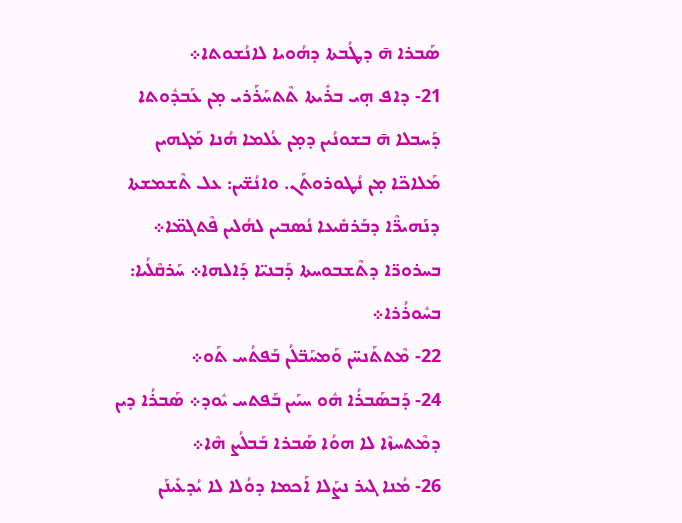ܣܰܒܪܐ ܗ̄ ܕܛܳܒܬܐ ܕܗܳܘܝܐ ܠܐܢܳܫܘܬܐ܀
21- ܕܐܦ ܗ̣ܝ ܒܪܺܝܬܐ ܬܶܬܚܰܪܰܪܝ ܡ̣ܢ ܥܰܒܕܽܘܬܐ ܕܰܚܒܠܐ ܗ̄ ܒܫܘܢܳܝܢ ܕܡ̣ܢ ܥܳܠܡܐ ܗܳܢܐ ܡܰܓܗܝܢ ܡܰܠܐܟ̈ܐ ܡ̣ܢ ܢܳܛܘܪܘܬܰܢ. ܘܐܢܳܫ̈ܝܢ: ܥܠ ܬܶܫܡܫܬܐ ܕܢܰܗܝܪ̈ܶܐ ܕܒܰܪܩܺܝܥܐ ܢܳܣܒܝܢ ܠܗܳܠܝܢ ܦܶܬܓܡ̈ܐ܀ ܒܚܪܘܪ̈ܐ ܕܬܶܫܒܘܚܬܐ ܕܰܒܢܝ̈ܐ ܕܰܐܠܗܐ܀ ܚܰܪܩܶܠܳܝܐ: ܒܚܽܘܪܳܪܐ܀
22- ܡܶܬܬܰܢܚ̈ܢ ܘܰܡܚܰܒ̈ܠܳܢ ܒܰܦܬܳܚ ܬܰܘ܀
24- ܕܰܒܣܰܒܪܳܐ ܗܽܘ ܚܝܰܝܢ ܒܰܦܬܚ ܝܽܘܕ܀ ܣܰܒܪܳܐ ܕܝܢ ܕܡܶܬܚܙܶܐ ܠܐ ܗܘܳܐ ܣܰܒܪܐ ܒܰܒܠܳܨ ܗܶܐ܀
26- ܡܳܢܐ ܓܝܪ ܢܨܰܠܐ ܐܰܟܡܐ ܕܘܳܠܐ ܠܐ ܝܳܕܥܺܝܢܰܢ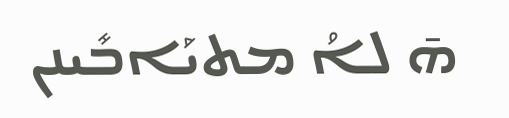ܗ̄ ܠܐܳ ܡܬܝܰܐܒܺܝܢܢ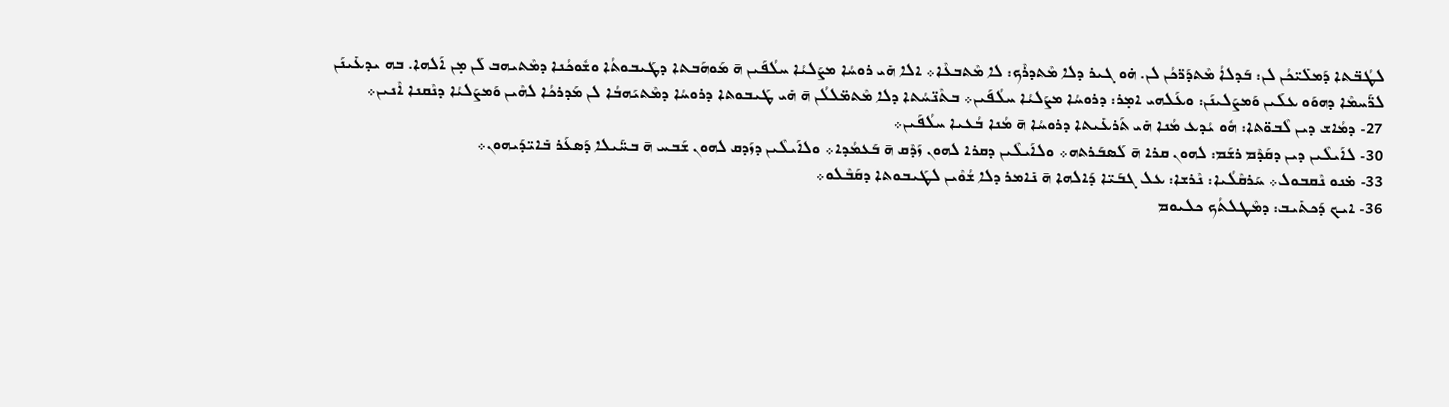ܠܛܳܒ̈ܬܐ ܕܰܡܠܺܝ̈ܟܳܢ ܠܢ: ܒܰܕܠܐܳ ܡܶܬܕܰܪ̈ܟܳܢ ܠܢ. ܗ̇ܘ ܓܝܪ ܕܠܐ ܡܶܬܕܪܶܟ: ܠܐ ܡܶܬܒܥܶܐ܀ ܐܠܐ ܗܺܝ ܪܘܚܳܐ ܡܨܰܠܝܳܐ ܚܠܳܦܰܝܢ ܗ̄ ܡܰܘܗܰܒܬܐ ܕܛܰܝܒܘܬܳܐ ܘܫܽܘܟܳܢܐ ܕܡܶܬܝܗܒ ܠܰܢ ܡ̣ܢ ܐܰܠܗܐ. ܒܗ ܝܕܥܺܝܢܰܢ ܠܪ̈ܰܚܡܶܐ ܕܗܘܰܘ ܥܠܰܝܢ ܘܰܡܨܰܠܝܢܰܢ: ܘܥܰܠܗܝ ܐܡ̣ܪ: ܕܪܘܚܳܐ ܡܨܰܠܝܳܐ ܚܠܳܦܰܝܢ܀ ܒܬܶܢ̈ܚܳܬܐ ܕܠܐ ܡܶܬܡ̈ܠܠܳܢ ܗ̄ ܗܺܝ ܛܰܝܒܘܬܐ ܕܪܘܚܳܐ ܕܡܶܬܝܰܗܒܳܐ ܠܢ ܡܰܕܪܟܳܐ ܠܗܶܝܢ ܘܰܡܨܰܠܝܳܐ ܕܢܶܩܢܐ ܐܶܢܝܢ܀
27- ܕܡܳܐܫ ܕܝܢ ܠܶܒܘ̈ܬܐ: ܗܽܘ ܝܳܕܥ ܡܳܢܐ ܗܺܝ ܬܰܪܥܺܝܬܐ ܕܪܘܚܳܐ ܗ̄ ܡܳܢܐ ܒܳܥܝܐ ܚܠܳܦܰܝܢ܀
30- ܠܐܰܝܠܶܝܢ ܕܝܢ ܕܩܰܕܶܡ ܪܫܰܡ: ܠܗܘܢ ܩܪܐ ܗ̄ ܠܰܣܒܰܪܬܗ܀ ܘܠܐܰܝܠܶܝܢ ܕܩܪܐ ܠܗܘܢ ܙܰܕܶܩ ܗ̄ ܒܰܥܡܳܕܐ܀ ܘܠܐܰܝܠܶܝܢ ܕܙܰܕܩ ܠܗܘܢ ܫܰܒܚ ܗ̄ ܒܚ̈ܰܝܠܐ ܕܰܣܥܰܪ ܒܺܐܝ̈ܕܰܝܗܘܢ܀
33- ܡ̇ܢܘ ܢܶܩܒܘܠ܀ ܚܰܪܩܶܠܳܝܐ: ܢܶܪܫܐ: ܥܠ ܓܒܰܝ̈ܐ ܕܰܐܠܗܐ ܗ̄ ܢܺܐܡܪ ܕܠܐ ܫܳܘܶܝܢ ܠܛܰܝܒܘܬܐ ܕܩܰܒܶܠܘ܀
36- ܐܝܟ ܕܰܟܬܺܝܒ: ܕܡܶܛܠܬܳܟ ܟܠܝܘܡ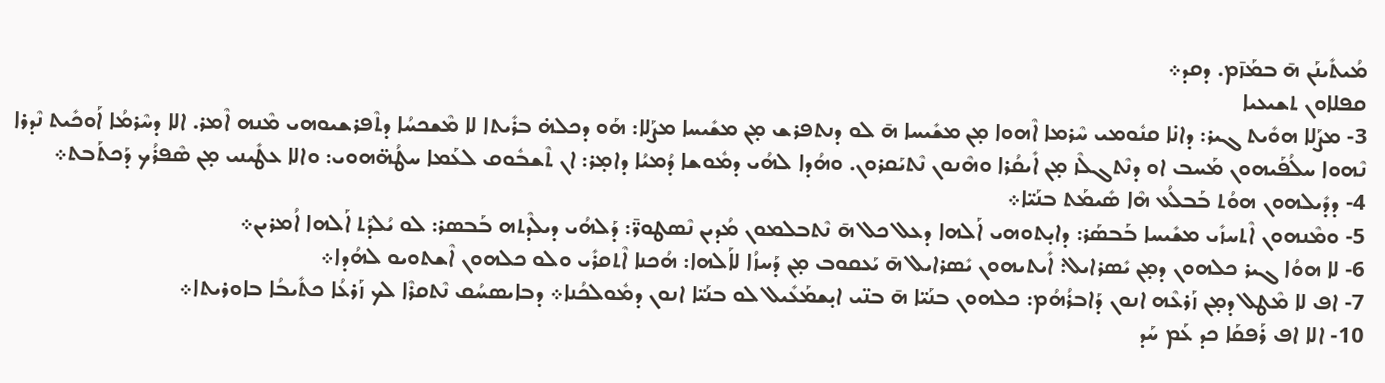ܡܳܝܬܺܝܢܰܢ ܗ̄ ܒܡܰܙ̄ܡ. ܕܩܕ܀
ܩܦܠܐܘܢ ܬܫܝܥܝܐ
3- ܡܨܰܠܐ ܗܘܺܝܬ ܓܝܪ: ܕܐܢ̇ܐ ܩܢܽܘܡܝ ܚܶܪܡܐ ܐܶܗܘܐ ܡ̣ܢ ܡܫܺܝܚܐ ܗ̄ ܠܘ ܕܢܬܦܪܫ ܡ̣ܢ ܡܫܺܝܚܐ ܡܨܰܠܐ: ܗܰܘ ܕܟܠܗ̇ ܒܪܺܝܬܐ ܠܐ ܡܶܫܟܚܳܐ ܕܬܶܦܪܫܝܘܗܝ ܡܶܢܗ ܐܶܡܪ. ܐܠܐ ܕܚܶܪܡܳܐ ܐܰܘܟܺܝܬ ܢܶܕܪܐ ܢܶܗܘܐ ܚܠܳܦܰܝܗܘܢ ܡܰܚܒ ܐܘ ܕܢܶܬܓܠܶܙ ܡ̣ܢ ܐܺܝܩܳܪܐ ܘܗܶܢܘܢ ܢܶܬܝܰܩܪܘܢ. ܘܗܳܕܐ ܠܗܳܝ ܕܡܽܘܫܐ ܕܳܡܝܳܐ ܕܐܡ̣ܪ: ܐܢ ܬܶܫܒܽܘܩ ܠܥܰܡܐ ܚܛܳܗ̈ܗܘܝ: ܘܐܠܐ ܥܛܺܝܢܝ ܡ̣ܢ ܣܶܦܪܳܟ ܕܰܟܬܰܒܬ܀
4- ܕܕܺܝܠܗܘܢ ܗܘܳܬ ܒܰܒܠܳܥ ܗܶܐ ܣܺܝܡܰܬ ܒܢܰܝ̈ܐ܀
5- ܘܡܶܢܗܘܢ ܐܶܬܚܙܺܝ ܡܫܺܝܚܐ ܒܰܒܣܰܪ: ܕܐܝ̣ܬܘܗܝ ܐܰܠܗܐ ܕܥܠ ܟܠ ܗ̄ ܢܶܬܒܠܡܘܢ ܡܳܕܝܢ ܢܶܣܛܘܪ̈̄: ܕܰܠܗܳܝ ܕܝܠܶܕܬܗ ܒܰܒܣܪ: ܠܘ ܝܳܠܕܰܬ ܐܰܠܗܐ ܐܳܡܪܝܢ܀
6- ܠܐ ܗܘܳܐ ܓܝܪ ܟܠܗܘܢ ܕܡ̣ܢ ܝܺܣܪܐܝܠ: ܐܺܝܬܝܗܘܢ ܝܺܣܪܐܝܠ ܗ̄ ܝܰܥܩܘܒ ܡ̣ܢ ܕܰܚܙܳܐ ܠܐܰܠܗܐ: ܗܳܟܢܐ ܐܶܬܩܪܺܝ ܘܠܘ ܟܠܗܘܢ ܐܶܫܬܘܝܘ ܠܗܳܕܐ܀
7- ܐܦ ܠܐ ܡܶܛܠ ܕܡ̣ܢ ܙܰܪܥܶܗ ܐܢܘܢ ܕܰܐܒܪܳܗܳܡ: ܟܠܗܘܢ ܒܢܰܝ̈ܐ ܗ̄ ܒܢ̈ܝ ܐܝ̣ܫܡܰܥܺܝܠ ܠܘ ܒܢܰܝ̈ܐ ܐܢܘܢ ܕܡܽܘܠܟܳܢܐ܀ ܕܒܐܝܣܚܳܩ ܢܶܬܩܪܶܐ ܠܟ ܙܰܪܥܳܐ ܟܬܺܝܒܳܐ ܒܐܘܪܝܬܐ܀
10- ܐܠܐ ܐܦ ܪܰܦܩܰܐ ܟܕ ܥܰܡ ܚܰܕ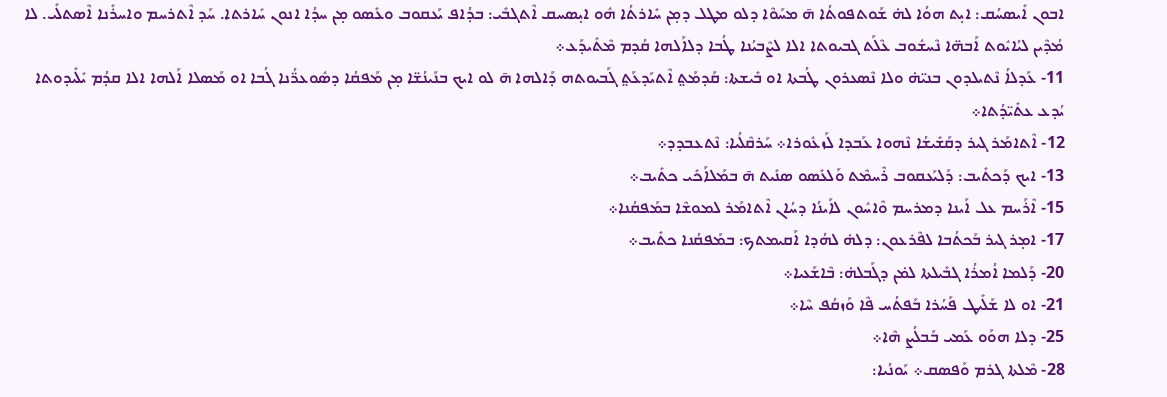ܐܒܘܢ ܐܺܝܣܚܳܩ: ܐܝ̣ܬ ܗܘܳܐ ܠܗ̇ ܫܰܘܬܦܘܬܳܐ ܗ̄ ܡܚܰܘܶܐ ܕܠܘ ܡܛܠ ܕܡ̣ܢ ܚܺܐܪܬܳܐ ܗܽܘ ܐܝ̣ܣܚܩ ܐܶܬܓܒܺܝ: ܒܕܳܐܦ ܝܰܥܩܘܒ ܘܥܺܣܘ ܡ̣ܢ ܚܕܳܐ ܐܢܘܢ ܚܺܐܪܬܐ. ܚܰܕ ܐܶܬܪܚܡ ܘܐܚܪܺܢܐ ܐܶܣܬܠܺܝ. ܠܐ ܡܳܕܶܝܢ ܠܝܳܐܝܽܘܬ ܐܰܒܗ̈ܐ ܢܶܚܫܽܘܒ ܥܶܠܰܬ ܓܒܝܘܬܐ ܐܠܐ ܠܨܶܒܝܳܢܐ ܛܳܒܐ ܕܠܐܰܠܗܐ ܩܳܕܡ ܡܶܬܺܝܕܰܥ܀
11- ܥܰܕܠܐܳ ܢܶܬܝܠܕܘܢ ܒܢܝ̈ܗ̇ ܘܠܐ ܢܶܣܥܪܘܢ ܛܳܒܬܐ ܐܘ ܒܺܝܫܬܐ: ܩܰܕܡܰܬ݀ ܐܶܬܝܰܕܥܰܬ݀ ܓܰܒܝܘܬܗ ܕܰܐܠܗܐ ܗ̄ ܠܘ ܐܝܟ ܒܢܰܝܢܳܫ̈ܐ ܡ̣ܢ ܡܰܦܩܳܐ ܕܣܽܘܥܪ̈ܳܢܐ ܓܳܒܐ ܐܘ ܡܰܣܠܐ ܐܰܠܗܐ ܐܠܐ ܩܕܳܡ ܝܺܠܺܝܕܘܬܐ ܝܳܕܥ ܥܬܺܝ̈ܕܳܬܐ܀
12- ܐܶܬܐܡܰܪ ܓܝܪ ܕܩܰܫܺܝܫܳܐ ܢܶܗܘܐ ܥܰܒܕܐ ܠܰܙܥܽܘܪܐ܀ ܚܰܪܩܶܠܳܝܐ: ܢܶܬܥܒܕܕ܀
13- ܐܝܟ ܕܰܟܬܺܝܒ: ܕܰܠܝܰܥܩܘܒ ܪܶܚܡܶܬ ܘܰܠܥܺܣܘ ܣܢܺܝܬ ܗ̄ ܒܡܰܠܐܰܟܺܝ ܟܬܺܝܒ܀
15- ܐܶܪܰܚܡ ܥܠ ܐܰܝܢܐ ܕܡܪܚܡ ܘܶܐܚܽܘܢ ܠܐܰܝܢܳܐ ܕܚܳܐܢ ܐܶܬܐܡܰܪ ܠܡܘܫܶܐ ܒܡܰܦܩܳܢܐ܀
17- ܐܡ̣ܪ ܓܝܪ ܒܰܟܬܳܒܐ ܠܦܶܪܥܘܢ: ܕܠܗ̇ ܠܗܳܕܐ ܐܰܩܝܡܬܟ: ܒܡܰܦܩܳܢܐ ܟܬܺܝܒ܀
20- ܕܰܠܡܐ ܐܳܡܪܳܐ ܓܒܺܝܠܬܐ ܠܡ̇ܢ ܕܓܰܒܠܗ̇: ܒܶܐܫܰܥܝܐ܀
21- ܐܘ ܠܐ ܫܰܠܺܝܛ ܦܰܚܳܪܐ ܒܰܦܬܳܚ ܦܶܐ ܘܰܙܩܳܦ ܚܶܐ܀
25- ܕܠܐ ܗܘܰܘ ܥܰܡܝ ܒܰܒܠܳܨ ܗܶܐ܀
28- ܡܶܠܬܐ ܓܪܡ ܘܰܦܣܩ܀ ܝܰܘܢܳܝܐ: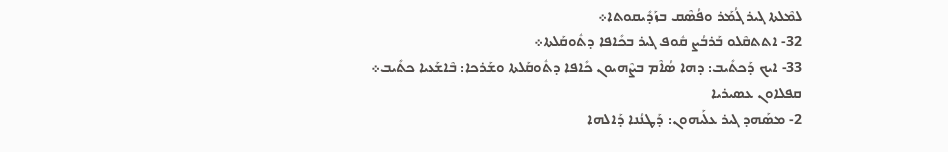ܠܡܶܠܬܐ ܓܝܪ ܓܳܡܰܪ ܘܦܳܣܶܩ ܒܙܰܕܺܝܩܘܬܐ܀
32- ܐܬܬܩܶܠܘ ܒܰܪܒܳܨ ܩܽܘܦ ܓܝܪ ܒܟܺܐܦܐ ܕܬܽܘܩܰܠܬܐ܀
33- ܐܝܟ ܕܰܟܬܺܝܒ: ܕܗܐ ܣܳܐܶܡ ܒܨܶܗܝܘܢ ܟܺܐܦܐ ܕܬܽܘܩܰܠܬܐ ܘܫܰܪܟܐ: ܒܶܐܫܰܥܝܐ ܟܬܺܝܒ܀
ܩܦܠܐܘܢ ܥܣܝܪܝܐ
2- ܡܣܰܗܕ ܓܝܪ ܥܠܰܝܗܘܢ: ܕܰܛܢܳܢܐ ܕܰܐܠܗܐ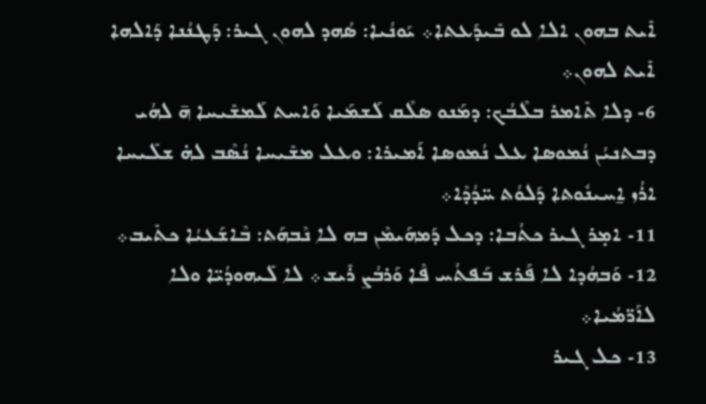ܐܺܝܬ ܒܗܘܢ ܐܠܐ ܠܘ ܒܺܝܕܰܥܬܐ܀ ܝܰܘܢܳܝܐ: ܣܳܗܕ ܠܗܘܢ ܓܝܪ: ܕܰܛܢܳܢܐ ܕܰܐܠܗܐ ܐܺܝܬ ܠܗܘܢ܀
6- ܕܠܐ ܬܺܐܡܪ ܒܠܶܒܳܟ: ܕܡܰܢܘ ܣܠܶܩ ܠܰܫܡܰܝܐ ܘܰܐܚܬ ܠܰܡܫܺܝܚܐ ܗ̄ ܠܗܳܝ ܕܒܬܢܝܳܢ ܢܳܡܘܣܐ ܥܠ ܢܳܡܘܣܐ ܐܰܡܝܪܐ: ܘܥܠ ܡܫܺܝܚܐ ܢܳܣܶܒ ܠܗ̇ ܫܠܺܝܚܐ ܐܪܳܙ ܐ̱ܚܝܢܽܘܬܐ ܕܰܠܘܳܬ ܚ̈ܕܳܕܶܐ܀
11- ܐܡ̣ܪ ܓܝܪ ܟܬܳܒܐ: ܕܟܠ ܕܰܡܗܰܝܡܶܢ ܒܗ ܠܐ ܢܶܒܗܰܬ: ܒܶܐܫܰܥܝܳܐ ܟܬܺܝܒ܀
12- ܘܰܒܗܳܕܐ ܠܐ ܦܰܪܫ ܒܰܦܬܳܚ ܦܶܐ ܘܰܪܒܳܨ ܪܺܝܫ܀ ܠܐ ܠܺܝܗܘܕܳܝ̈ܐ ܘܠܐ ܠܐܰܪ̈ܡܳܝܐ܀
13- ܟܠ ܓܝܪ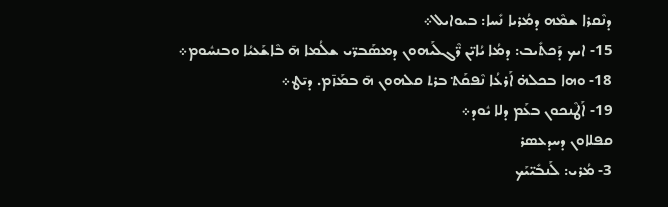ܕܢܶܩܪܐ ܫܡܶܗ ܕܡܳܪܝܐ ܢܺܚܐ: ܒܝܘܐܝܠ܀
15- ܐܝܟ ܕܰܟܬܺܝܒ: ܕܡܳܐ ܝܳܐܝ̈ܢ ܪ̈ܶܓܠܰܝܗܘܢ ܕܡܣܰܒܪ̈ܝ ܫܠܳܡܐ ܗ̄ ܒܶܐܫܰܥܝܳܐ ܘܒܢܚܽܘܡ܀
18- ܘܗܐ ܒܟܠܗ̇ ܐܰܪܥܳܐ ܢܶܦܩܰܬ݀ ܒܪܬ ܩܠܗܘܢ ܗ̄ ܒܡܰܙ̄ܡ. ܕܝ̄ܛ܀
19- ܐܰܛܶܢܟܘܢ ܒܥܰܡ ܕܠܐ ܝܽܘܕ܀
ܩܦܠܐܘܢ ܕܚܕܥܣܪ
3- ܡܳܪܝ: ܠܰܢܒܺܝ̈ܝܰܟ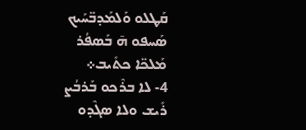ܩܰܛܠܘ ܘܰܠܡܰܕܒ̈ܚܰܝܟ ܣܰܚܦܘ ܗ̄ ܒܰܣܦܳܪ ܡܰܠܟ̈ܐ ܟܬܺܝܒ܀
4- ܠܐ ܒܪܶܟܘ ܒܰܪܒܳܨ ܪܺܝܫ ܘܠܐ ܣܓܶܕܘ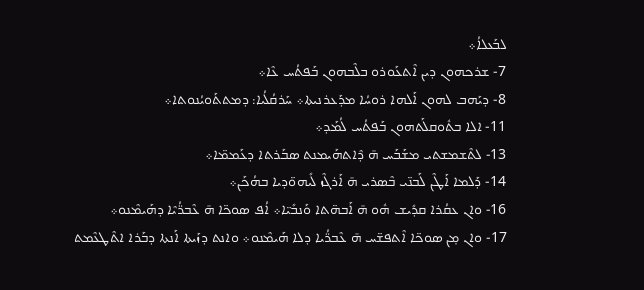ܠܒܰܥܠܐܳ܀
7- ܫܪܟܗܘܢ ܕܝܢ ܐܶܬܥܰܘܪܘ ܒܠܶܒܗܘܢ ܒܰܦܬܳܚ ܥܶܐ܀
8- ܕܝܰܗܒ ܠܗܘܢ ܐܰܠܗܐ ܪܘܚܳܐ ܡܕܰܥܪܢܝܬܐ܀ ܚܰܪܩܳܠܳܝܐ: ܕܡܬܬܰܘܝܳܢܘܬܐ܀
11- ܐܠܐ ܒܬܽܘܩܠܰܬܗܘܢ ܒܰܦܬܳܚ ܠܳܡܰܕ܀
13- ܠܬܶܫܡܫܬܝ ܡܫܰܒܰܚ ܗ̄ ܕܶܐܬܗܰܝܡܢܬ ܣܒܰܪܬܐ ܕܥܰܡܡ̈ܐ܀
14- ܕܰܠܡܐ ܐܰܛܶܢ ܠܰܒܢ̈ܝ ܒܶܣܪܝ ܗ̄ ܐܰܪܓܶܙ ܠܺܝܗܘ̈ܕܝܐ ܒܗܳܟܰܢ܀
16- ܘܐܢ ܥܩܳܪܐ ܩܕܺܝܫ ܗܽܘ ܗ̄ ܐܰܒܗ̈ܬܐ ܘܰܢܒܺܝ̈ܐ܀ ܐܳܦ ܣܘܟ̈ܐ ܗ̄ ܥܶܒܪ̈ܳܝܶܐ ܕܗܰܝܡܶܢܘ܀
17- ܘܐܢ ܡ̣ܢ ܣܘܟ̈ܐ ܐܶܬܦܫ̈ܚ ܗ̄ ܥܶܒܪ̈ܳܝܐ ܕܠܐ ܗܰܝܡܶܢܘ܀ ܘܐܢܬ ܕܙܰܝܬܐ ܐܰܢܬܐ ܕܒܰܪܐ ܐܬܶܛܥܶܡܬ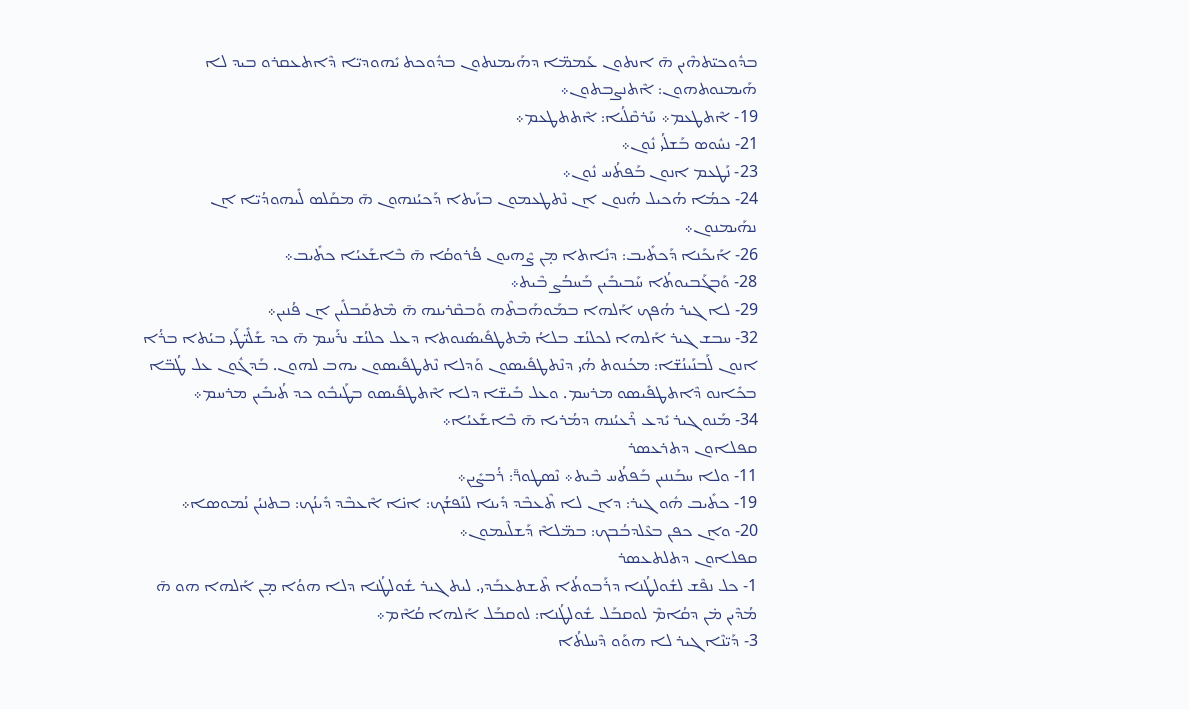ܒܕܽܘܟܝ̈ܬܗܶܝܢ ܗ̄ ܐܢܬܘܢ ܥܰܡܡ̈ܐ ܕܗܰܝܡܢܬܘܢ ܒܕܽܘܟܬ ܝܺܗܘܕܝ̈ܐ ܕܶܐܬܥܩܪܘ ܒܝܕ ܠܐ ܗܰܝܡܢܘܬܗܘܢ: ܐܶܬܢܨܒܬܘܢ܀
19- ܐܶܬܛܥܡ܀ ܚܰܪܩܶܠܳܝܐ: ܐܶܬܬܛܥܡ܀
21- ܢܚܽܘܣ ܒܰܫܠܳܝ ܢܽܘܢ܀
23- ܢܰܛܥܡ ܐܢܘܢ ܒܰܦܬܳܚ ܢܽܘܢ܀
24- ܟܡܳܐ ܗܳܟܝܠ ܗܳܢܘܢ ܐܢ ܢܶܬܛܥܡܘܢ ܒܙܰܝܬܐ ܕܰܟܝܳܢܗܘܢ ܗ̄ ܡܩܰܠܣ ܠܺܝܗܘܕܳܝ̈ܐ ܐܢ ܢܗܰܝܡܢܘܢ܀
26- ܐܰܝܟܰܢܐ ܕܰܟܬܺܝܒ: ܕܢܺܐܬܐ ܡ̣ܢ ܨܶܗܝܘܢ ܦܳܪܘܩܳܐ ܗ̄ ܒܶܐܫܰܥܝܳܐ ܟܬܺܝܒ܀
28- ܘܰܒܓܰܒܝܘܬܳܐ ܚܰܒܝܒܺܝܢ ܒܰܚܒܳܨ ܒܶܝܬ܀
29- ܠܐ ܓܝܪ ܗܳܦܟ ܐܰܠܗܐ ܒܡܰܘܗܰܒܬܶܗ ܘܰܒܩܶܪܝܢܗ ܗ̄ ܡܶܬܩܰܒܠܺܝܢ ܐܢ ܦܳܢܝܢ܀
32- ܚܒܫ ܓܝܪ ܐܰܠܗܐ ܠܟܠܢܳܫ ܒܠܐܳ ܡܶܬܛܦܺܝܣܳܢܘܬܐ ܕܥܠ ܟܠܢܳܫ ܢܪܰܚܡ ܗ̄ ܟܕ ܫܰܠܺܝ̈ܛܰܝ ܒܝܳܬܐ ܒܪܳܐ ܐܢܘܢ ܠܰܒܢܰܝܢܳܫ̈ܐ: ܡܟܳܢܘܬ ܗܳܝ ܕܢܶܬܛܦܺܝܣܘܢ ܘܰܕܠܐ ܢܶܬܛܦܺܝܣܘܢ ܝܗܒ ܠܗܘܢ. ܒܰܕܓܽܘܢ ܥܠ ܛܳܒ̈ܐ ܒܟܺܐܢܘ ܕܶܐܬܛܦܺܝܣܘ ܡܪܚܡ. ܘܥܠ ܒܺܝܫ̈ܐ ܕܠܐ ܐܶܬܛܦܺܝܣܘ ܒܛܰܝܒܽܘ ܟܕ ܬܳܝܒܺܝܢ ܡܪܚܡ܀
34- ܡܰܢܘ ܓܝܪ ܝܺܕܥ ܪܶܥܝܳܢܗ ܕܡܳܪܝܐ ܗ̄ ܒܶܐܫܰܥܝܳܐ܀
ܩܦܠܐܘܢ ܕܬܪܥܣܪ
11- ܘܠܐ ܚܒܰܢܢܝܢ ܒܰܦܬܳܚ ܒܶܝܬ܀ ܢܶܣܛܘܪ̈̄: ܪܳܒܨܺܝܢ܀
19- ܟܬܺܝܒ ܗܽܘ ܓܝܪ: ܕܐܢ ܠܐ ܬܶܥܒܶܕ ܕܺܝܢܐ ܠܢܰܦܫܳܟ: ܐܢ̇ܐ ܐܶܥܒܶܕ ܕܺܝܢܳܟ: ܒܬܢܝܳܢ ܢܳܡܘܣܐ܀
20- ܘܐܢ ܟܦܢ ܒܥܶܠܕܒܳܒܟ: ܒܡ̈ܠܐܶ ܕܰܫܠܶܝܡܘܢ܀
ܩܦܠܐܘܢ ܕܬܠܬܥܣܪ
1- ܟܠ ܢܦܶܫ ܠܫܽܘܠܛܳܢܐ ܕܪܰܒܘܬܳܐ ܬܶܫܬܥܒܰܕܝ. ܠܝܬ ܓܝܪ ܫܽܘܠܛܳܢܐ ܕܠܐ ܗܘܳܐ ܡ̣ܢ ܐܰܠܗܐ ܗܘ ܗ̄ ܡܳܕܶܝܢ ܡ̇ܢ ܕܩܳܐܡܶ ܠܘܩܒܰܠ ܫܽܘܠܛܳܢܐ: ܠܘܩܒܰܠ ܐܰܠܗܐ ܩܳܐܶܡ܀
3- ܕܰܝ̈ܢܶܐ ܓܝܪ ܠܐ ܗܘܰܘ ܕܶܚܠܬܳܐ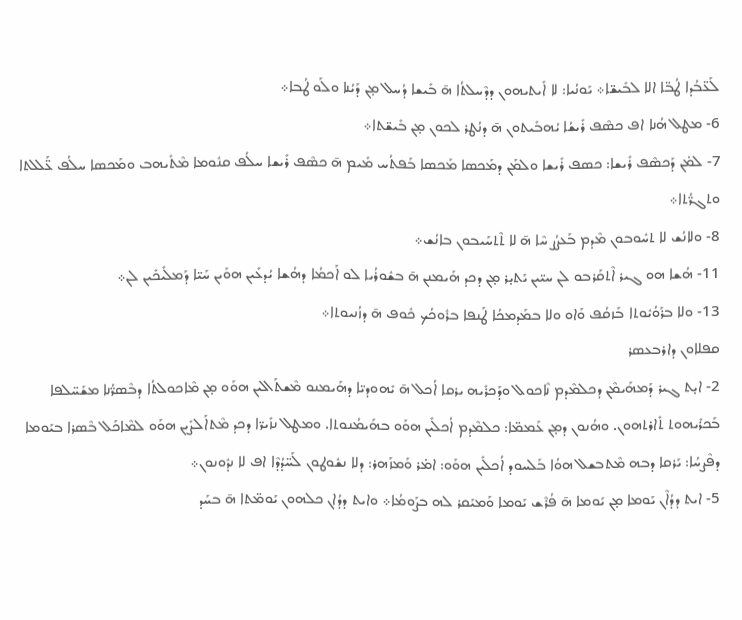ܠܰܥ̈ܒܳܕܐ ܛܳܒ̈ܐ ܐܠܐ ܠܒܺܝܫ̈ܐ܀ ܝܰܘܢܳܝܐ: ܠܐ ܐܺܝܬܝܗܘܢ ܕܕܶܚܠܬܳܐ ܗ̄ ܒܺܝܫܐ ܕܳܚܠ ܡ̣ܢ ܕܰܝܳܢܐ ܘܠܰܘ ܛܳܒܐ܀
6- ܡܛܠ ܗܳܢܐ ܐܦ ܟܣܶܦ ܪܺܝܫܳܐ ܝܳܗܒܺܝܬܘܢ ܗ̄ ܕܢܳܛܪ ܠܟܘܢ ܡ̣ܢ ܒܺܝܫ̈ܬܐ܀
7- ܠܡ̇ܢ ܕܰܟܣܶܦ ܪܺܝܫܐ: ܟܣܦ ܪܺܝܫܐ ܘܠܡܰܢ ܕܡܰܟܣܐ ܡܰܟܣܐ ܒܰܦܬܳܚ ܡܺܝܡ ܗ̄ ܟܣܶܦ ܪܺܝܫܐ ܚܠܳܦ ܩܢܽܘܡܐ ܡܶܬܺܝܗܒ ܘܡܰܟܣܐ ܚܠܳܦ ܥ̈ܰܠܠܬܐ ܘܬܓܪ̈ܳܬܐ܀
8- ܘܠܐܢܳܫ ܠܐ ܬܚܽܘܒܘܢ ܡܶܕܡ ܒܰܥܨܳܨ ܚܶܐ ܗ̄ ܠܐ ܬܶܬܚܰܝܒܘܢ ܒܐܢܳܫ܀
11- ܗܳܫܐ ܗܘ ܓܝܪ ܐܶܬܩܰܪܒܘ ܠܢ ܚܝ̈ܝܢ ܝܰܬܝ̣ܪ ܡ̣ܢ ܕܟܕ ܗܰܝܡܢܢ ܗ̄ ܒܫܽܘܪܳܝܐ ܠܘ ܐܰܟܡܳܐ ܕܗܳܫܐ ܝܳܕܥܺܝܢ ܗܘܰܝܢ ܚܰܝ̈ܐ ܕܰܡܠܺܝܟܺܝܢ ܠܢ܀
13- ܘܠܐ ܒܪܰܘܳܝܽܘܬܐ ܒܰܙܩܳܦ ܘܰܐܘ ܘܠܐ ܒܡܰܕܡܟܳܐ ܛܰܢܦܐ ܒܪܽܘܟܳܟ ܟܽܘܦ ܗ̄ ܕܙܳܢܝܘܬܐ܀
ܩܦܠܐܘܢ ܕܐܪܒܥܣܪ
2- ܐܝ̣ܬ ܓܝܪ ܕܰܡܗܰܝܡܶܢ ܕܟܠܡܶܕܡ ܢܶܐܟܘܠ ܘܕܰܟܪܺܝܗ ܝܪܩܐ ܐܳܟܠ ܗ̄ ܝܺܗܘܕܝ̈ܐ ܕܗܰܝܡܢܘ ܡܶܫܬܰܐܠܝܢ ܗܘܰܘ ܡ̣ܢ ܡܶܐܟܘܠܬܳܐ ܕܒܶܣܪ̈ܳܢܐ ܡܫܰܚ̈ܠܦܐ ܒܰܟܪܺܝܗܘܬ ܬܺܐܪܬܗܘܢ. ܘܗܳܢܘܢ ܕܡ̣ܢ ܥܰܡܡ̈ܐ: ܟܠܡܶܕܡ ܐܳܟܠܺܝܢ ܗܘܰܘ ܒܗܰܝܡܳܢܘܬܐ. ܘܡܛܠ ܢܙܺܝܪ̈ܐ ܕܟܕ ܡܶܬܐܰܠܨܺܝܢ ܗܘܰܘ ܠܡܶܐܟܰܠ ܒܶܣܪܐ ܒܝܰܘܡܐ ܕܦܶܨܚܳܐ: ܝܰܪܩܐ ܕܒܗ ܡܶܬܒܫܠ ܗܘܳܐ ܒܰܠܚܘܕ ܐܳܟܠܺܝܢ ܗܘܰܘ: ܐܡ̇ܪ ܘܰܡܙܰܗܪ: ܕܠܐ ܢܫܽܘܛܘܢ ܠܰܚ̈ܕܳܕܶܐ ܐܦ ܠܐ ܢܕܽܘܢܘܢ܀
5- ܐܝܬ ܕܕܳܐܶܢ ܝܰܘܡܐ ܡ̣ܢ ܝܰܘܡܐ ܗ̄ ܦܳܪܶܫ ܝܰܘܡܐ ܘܰܡܝܰܩܪ ܠܗ ܒܨܰܘܡܳܐ܀ ܘܐܝܬ ܕܕܳܐܢ ܟܠܗܘܢ ܝܰܘܡ̈ܬܐ ܗ̄ ܒܚܰܕ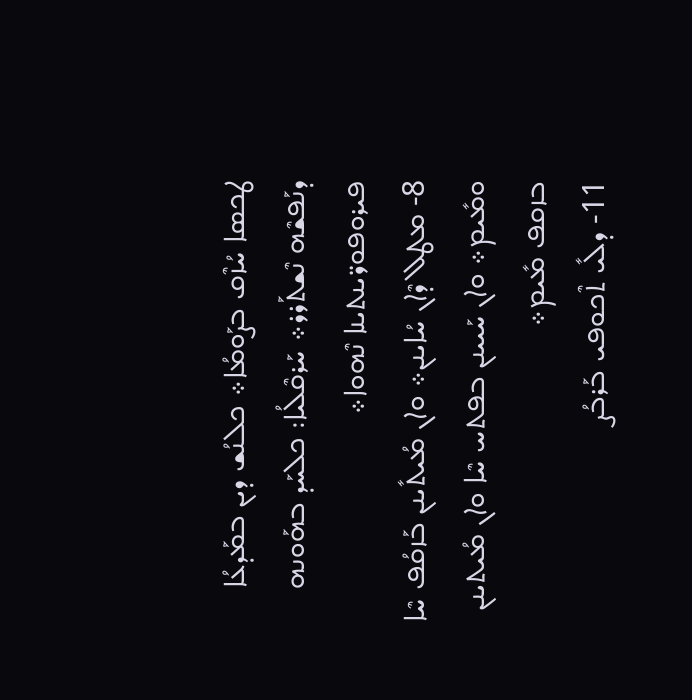ܛܟܣܐ ܚܳܙܶܩ ܒܨܰܘܡܳܐ܀ ܟܠܢܳܫ ܕܝܢ ܒܡܰܕܥܳܐ ܕܢܰܦܫܶܗ ܢܶܫܬܰܪܪ܀ ܚܰܪܩܶܠܳܝܐ: ܟܠܚܰܕ ܒܗܰܘܢܗ ܦܝܪܘܦܘܪ̈ܝܢܬܝܢܐ ܢܶܗܘܐ܀
8- ܡܛܠ ܕܶܐܢ ܚܳܐܝܢܢ܀ ܘܐܢ ܡܳܝܬܺܝܢܢ ܒܰܙܩܳܦ ܚܶܐ ܘܡܺܝܡ܀ ܘܐܢ ܚܰܝܝܢܢ ܒܦܬܚ ܚܶܐ ܘܐܢ ܡܳܝܬܝܢܢ ܒܙܩܦ ܡܺܝܡ܀
11- ܕܠܺܝ ܬܶܟܘܦܝ ܒܰܪܒܳܨ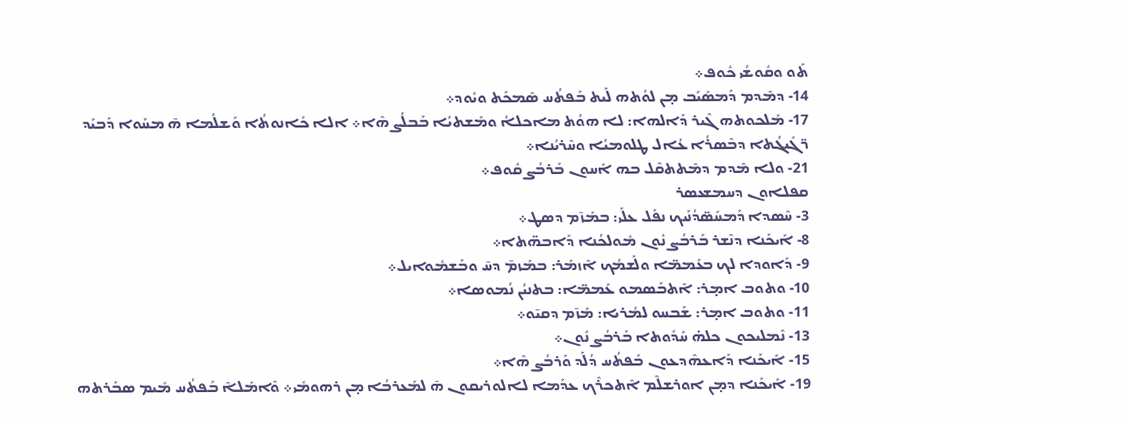ܬܰܘ ܘܩܽܘܫܳܝ ܟܽܘܦ܀
14- ܕܡܶܕܡ ܕܰܡܣܰܝܰܒ ܡ̣ܢ ܠܘܳܬܗ ܠܰܝܬ ܒܰܦܬܳܚ ܣܶܡܟܰܬ ܘܝܽܘܕ܀
17- ܡܰܠܟܘܬܗ ܓܶܝܪ ܕܰܐܠܗܐ: ܠܐ ܗܘܳܬ ܡܐܟܠܐܳ ܘܡܰܫܬܝܳܐ ܒܰܒܠܳܨ ܗܶܐ܀ ܐܠܐ ܟܺܐܢܘܬܳܐ ܘܰܫܠܳܡܐ ܗ̄ ܡܚܰܘܐ ܕܰܒܝܰܕ ܪ̈ܓܺܝܓܳܬܐ ܕܒܶܣܪܳܐ ܥܳܐܠ ܛܠܘܡܝܳܐ ܘܚܶܪܝܳܢܐ܀
21- ܘܠܐ ܡܶܕܡ ܕܡܶܬܬܩܶܠ ܒܗ ܐܰܚܘܢ ܒܰܪܒܳܨ ܩܽܘܦ܀
ܩܦܠܐܘܢ ܕܚܡܫܥܣܪ
3- ܚܶܣܕܐ ܕܰܡܚܰܣ̈ܕܳܢܰܝܟ ܢܦܰܠ ܥܠܰܝ: ܒܡܰܙ̄ܡ ܕܣܛ܀
8- ܐܰܝܟܰܢܐ ܕܢܶܫܪ ܒܰܪܒܳܨ ܢܽܘܢ ܡܽܘܠܟܳܢܐ ܕܰܐܒܗ̈ܬܐ܀
9- ܕܰܐܘܕܐ ܠܟ ܒܥܰܡܡ̈ܐ ܘܠܰܫܡܳܟ ܐܶܙܡܰܪ: ܒܡܰܙܡ̄ ܕܚ̄ ܘܒܰܫܡܽܘܐܝܠ܀
10- ܘܬܘܒ ܐܡ̣ܪ: ܐܶܬܒܰܣܡܘ ܥܰܡܡ̈ܐ: ܒܬܢܝܳܢ ܢܳܡܘܣܐ܀
11- ܘܬܘܒ ܐܡ̣ܪ: ܫܰܒܚܘ ܠܡܳܪܝܐ: ܡܰܙ̄ܡ ܕܩܝ̄ܘ܀
13- ܢܶܡܠܝܟܘܢ ܟܠܗ̇ ܚܰܕܽܘܬܐ ܒܰܪܒܳܨ ܢܽܘܢ܀
15- ܐܰܝܟܰܢܐ ܕܰܐܥܗܶܕܥܘܢ ܒܰܦܬܳܚ ܕܳܠܰܕ ܘܰܪܒܳܨ ܗܶܐ܀
19- ܐܰܝܟܰܢܐ ܕܡ̣ܢ ܐܘܪܫܠܶܡ ܐܶܬܟܪܶܟ ܥܕܰܡܐ ܠܐܠܘܪܝܩܘܢ ܗ̄ ܠܡܰܥܪܒܳܐ ܡ̣ܢ ܪܗܘܡܺܝ܀ ܘܶܐܡܰܠܐܶ ܒܰܦܬܳܚ ܡܺܝܡ ܣܒܰܪܬܗ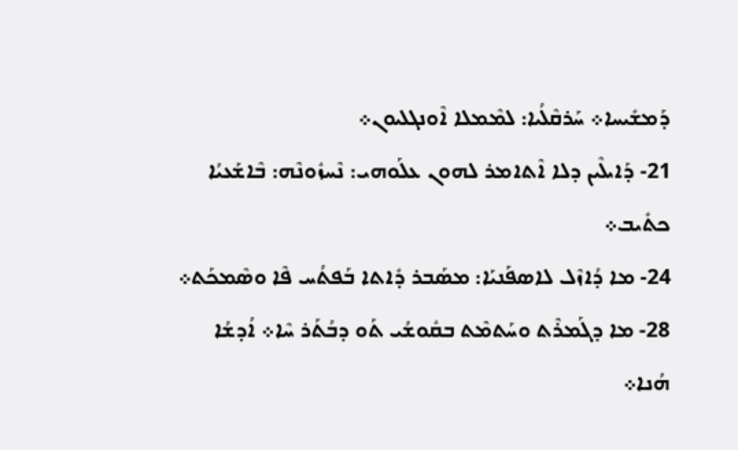ܕܰܡܫܺܝܚܐ܀ ܚܰܪܩܶܠܳܝܐ: ܠܡܶܡܠܐ ܐܶܘܢܓܠܝܘܢ܀
21- ܕܰܐܝܠܶܝܢ ܕܠܐ ܐܶܬܐܡܪ ܠܗܘܢ ܥܠܰܘܗܝ: ܢܶܚܙܽܘܢܶܗ: ܒܶܐܫܰܥܝܳܐ ܟܬܺܝܒ܀
24- ܡܐ ܕܳܐܙܶܠ ܠܐܣܦܰܢܝܰܐ: ܡܣܰܒܪ ܕܺܐܬܐ ܒܰܦܬܳܚ ܦܶܐ ܘܣܶܡܟܰܬ܀
28- ܡܐ ܕܓܰܡܪܶܬ ܘܚܰܬܡܶܬ ܒܩܽܘܫܳܝ ܬܰܘ ܕܒܳܬܰܪ ܚܶܐ܀ ܐܳܕܫܳܐ ܗܳܢܐ܀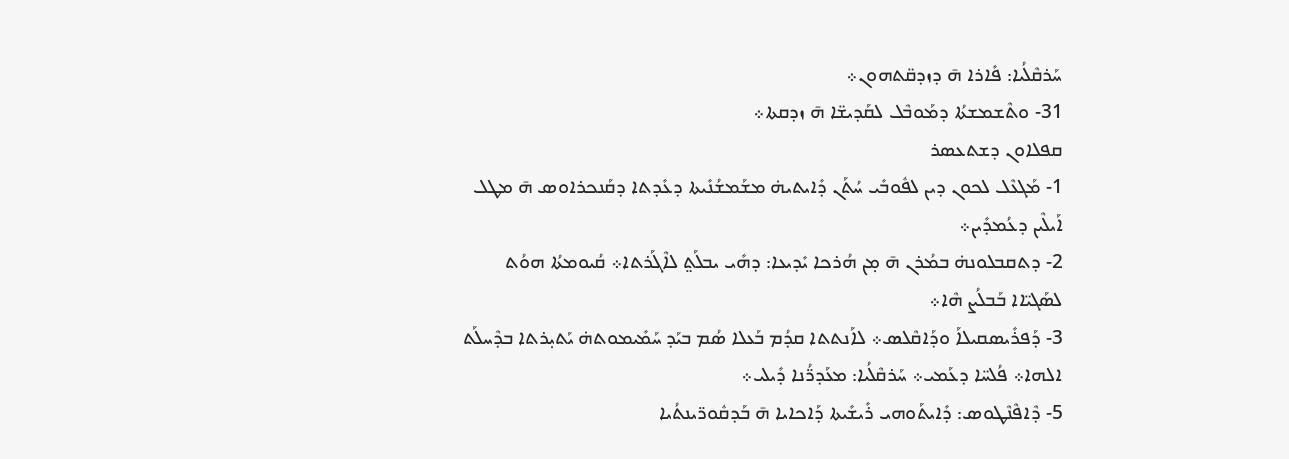ܚܰܪܩܶܠܳܝܐ: ܦܺܐܪܐ ܗ̄ ܕܙܕܩ̈ܬܗܘܢ܀
31- ܘܬܶܫܡܫܬܳܐ ܕܡܰܘܒܶܠ ܠܩܰܕܝܫ̈ܐ ܗ̄ ܙܕܩܬܐ܀
ܩܦܠܐܘܢ ܕܫܬܥܣܪ
1- ܡܰܓܥܶܠ ܠܟܘܢ ܕܝܢ ܠܦܽܘܒܺܝ ܚܳܬܰܢ ܕܺܐܝܬܝܗ̇ ܡܫܰܡܫܳܢܺܝܬܐ ܕܥܺܕܬܐ ܕܩܰܢܟܪܐܘܣ ܗ̄ ܡܛܠ ܐܰܝܠܶܝܢ ܕܥܳܡܕܺܝܢ܀
2- ܕܬܩܒܠܘܢܗ̇ ܒܡܳܪܢ ܗ̄ ܡ̣ܢ ܗܳܪܟܐ ܝܺܕܝܥܐ: ܕܗܺܝ ܝܒܠܰܬ݀ ܠܐܶܓܰܪܬܐ܀ ܩܳܝܘܡܬܳܐ ܗܘܳܬ ܠܣܰܓܝ̈ܐܐ ܒܰܒܠܳܨ ܗܶܐ܀
3- ܕܰܦܪܺܝܣܩܝܠܐܰ ܘܕܰܐܩܶܠܣ܀ ܠܐܰܢܬܬܐ ܩܕܳܡ ܒܰܥܠܐ ܣܳܡ ܒܝܰܕ ܚܰܡܺܝܡܘܬܗ̇ ܝܰܬܝ̣ܪܬܐ ܒܕܶܚܠܰܬ ܐܠܗܐ܀ ܦܳܠܚ̈ܐ ܕܥܰܡܝ܀ ܚܰܪܩܶܠܳܝܐ: ܡܥܰܕܪ̈ܳܢܐ ܕܺܝܠܝ܀
5- ܕܶܐܦܶܢܶܛܘܣ: ܕܺܐܝܬܰܘܗܝ ܪܺܝܫܺܝܬܐ ܕܰܐܟܐܝܐ ܗ̄ ܒܰܕܩܽܘܪ̈ܝܢܬܳܝܐ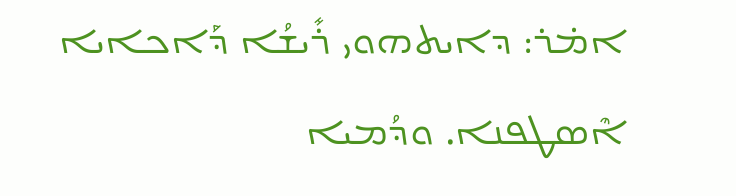ܐܡ̇ܪ: ܕܐܝܬܗܘܝ ܪܺܝܫܳܐ ܕܰܐܟܐܝܐ ܐܶܣܛܦܢܐ. ܘܕܳܡܝܐ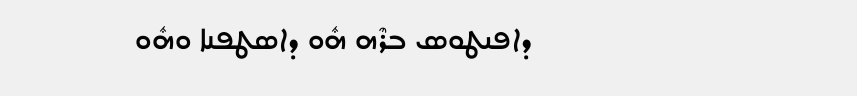ܕܐܦܢܛܘܣ ܒܪܶܗ ܗܽܘ ܕܐܣܛܦܢܐ ܘܗܽܘ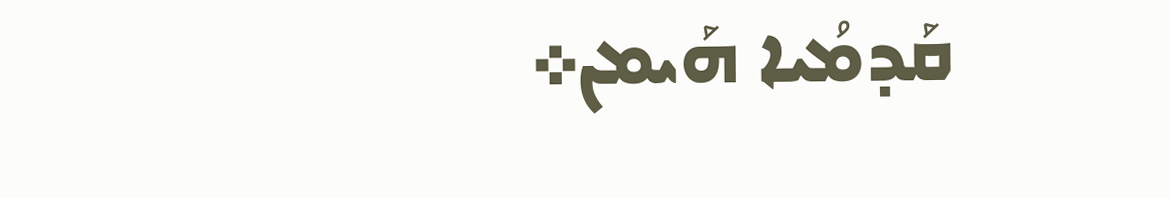ܩܰܕܡܳܝܐ ܗܰܝܡܢ܀